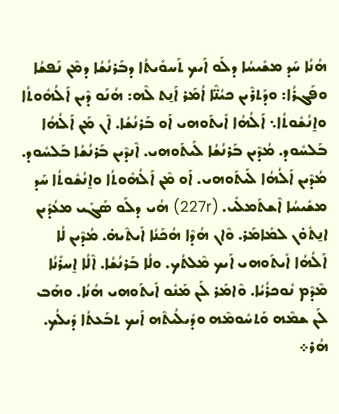ܗܳܢܳܐ ܚܰܕ ܡܫܺܝܚܳܐ ܕܠܰܘ ܐܰܝܟ ܬܰܚܘܺܝܬܳܐ ܕܒܰܪܢܳܫܳܐ ܕܡܶܢ ܢܰܦܫܳܐ ܘܦܰܓܪܳܐ: ܘܕܰܬܪܶܝܢ ܟܝܳܢ̈ܶܐ ܐܳܡܰܪ ܐܰܢ̱ܬ ܠܶܗ: ܗܳܢܰܘ ܕܶܝܢ ܐܰܠܳܗܽܘܬܳܐ ܘܐ̱ܢܳܫܽܘܬܳܐ܆ ܐܰܠܳܗܳܐ ܐܺܝܬܰܘܗܝ ܐܰܘ ܒܰܪܢܳܫܳܐ. ܐܶܢ ܡܰܢ ܐܰܠܳܗܳܐ ܒܰܠܚܽܘܕ. ܡܳܕܶܝܢ ܒܰܪܢܳܫܳܐ ܠܰܝܬܰܘܗܝ. ܐܶܢܕܶܝܢ ܒܰܪܢܳܫܳܐ ܒܰܠܚܽܘܕ. ܡܳܕܶܝܢ ܐܰܠܳܗܳܐ ܠܰܝܬܰܘܗܝ. ܐܰܘ ܡܶܢ ܐܰܠܳܗܽܘܬܳܐ ܘܐ̱ܢܳܫܽܘܬܳܐ ܚܰܕ ܡܫܺܝܚܳܐ ܐܶܫܬܰܡܠܺܝ. (227r) ܗܳܝ ܕܠܰܘ ܣܰܓܺܝ ܡܥܳܕܺܝܢ ܐܢ̱ܬܽܘ̇ܢ ܠܡܺܐܡܰܪ. ܘܶܐܢ ܗܳܕܶܐ ܗܳܟܰܢܳܐ ܐܺܝܬܶܝܗ̇. ܡܳܕܶܝܢ ܠܳܐ ܐܰܠܳܗܳܐ ܐܺܝܬܰܘܗܝ ܐܰܝܟ ܡܶܠܬܳܟ. ܘܠܳܐ ܒܰܪܢܳܫܳܐ. ܐܶܠܳܐ ܐ̱ܚܪܺܢܳܐ ܡܶܕܶܡ ܢܽܘܟܪܳܝܳܐ. ܘܶܐܡܰܪ ܠܰܢ ܡܰܢܽܘ ܐܺܝܬܰܘܗܝ ܗܳܢܳܐ. ܘܗܰܒ ܠܰܢ ܫܡܶܗ ܘܰܬܚܽܘܡܶܗ ܘܕܺܝܠܳܝܬܶܗ ܐܰܝܟ ܬܒܰܥܬܳܐ ܕܺܝܠܳܟ.
ܗܳܪ܀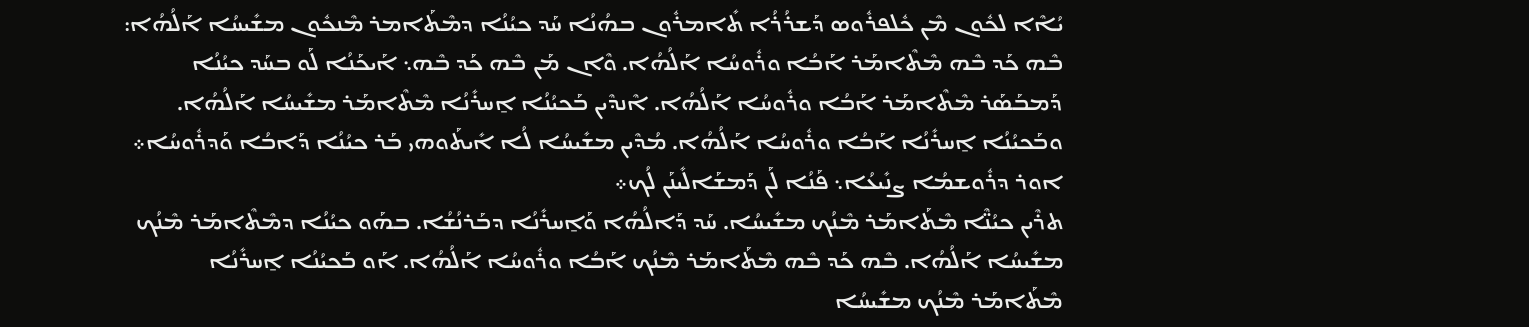ܝܳܐܶܐ ܠܟܽܘܢ ܡܶܢ ܟܽܠܦܪܽܘܣ ܕܰܫܪܳܪܳܐ ܬܺܐܡܪܽܘܢ ܒܗܳܢܳܐ ܚܰܕ ܟܝܳܢܳܐ ܕܡܶܬܰܐܡܪ ܡܶܢܟܽܘܢ ܡܫܺܝܚܳܐ ܐܰܠܳܗܳܐ: ܒܶܗ ܟܰܕ ܒܶܗ ܡܶܬܶܐܡܰܪ ܐܰܒܳܐ ܘܪܽܘܚܳܐ ܐܰܠܳܗܳܐ. ܘܶܐܢ ܡܰܢ ܒܶܗ ܟܰܕ ܒܶܗ܆ ܐܰܝܟܰܢܳܐ ܠܰܘ ܒܚܰܕ ܟܝܳܢܳܐ ܕܰܡܒܰܣܰܪ ܡܶܬܶܐܡܰܪ ܐܰܒܳܐ ܘܪܽܘܚܳܐ ܐܰܠܳܗܳܐ. ܐܶܢܕܶܝܢ ܒܰܟܝܳܢܳܐ ܐ̱ܚܪܺܢܳܐ ܡܶܬܶܐܡܰܪ ܡܫܺܝܚܳܐ ܐܰܠܳܗܳܐ. ܘܒܰܟܝܳܢܳܐ ܐ̱ܚܪܺܢܳܐ ܐܰܒܳܐ ܘܪܽܘܚܳܐ ܐܰܠܳܗܳܐ. ܡܳܕܶܝܢ ܡܫܺܝܚܳܐ ܠܳܐ ܐܺܝܬܰܘܗܝ ܒܰܪ ܟܝܳܢܳܐ ܕܰܐܒܳܐ ܘܰܕܪܽܘܚܳܐ܀
ܐܘܪ ܕܪܽܘܫܡܳܐ ܨܢܺܝܥܳܐ܆ ܦܰܢܳܐ ܠܰܢ ܕܰܡܫܰܐܠܺܝܢܰܢ ܠܳܟ܀
ܬܪܶܝܢ ܟܝܳܢ̈ܶܐ ܡܶܬܰܐܡܰܪ ܡܶܢܳܟ ܡܫܺܝܚܳܐ. ܚܰܕ ܕܰܐܠܳܗܳܐ ܘܰܐ̱ܚܪܺܢܳܐ ܕܒܰܪܢܳܫܳܐ. ܒܗܰܘ ܟܝܳܢܳܐ ܕܡܶܬܶܐܡܰܪ ܡܶܢܳܟ ܡܫܺܝܚܳܐ ܐܰܠܳܗܳܐ. ܒܶܗ ܟܰܕ ܒܶܗ ܡܶܬܰܐܡܰܪ ܡܶܢܳܟ ܐܰܒܳܐ ܘܪܽܘܚܳܐ ܐܰܠܳܗܳܐ. ܐܰܘ ܒܰܟܝܳܢܳܐ ܐ̱ܚܪܺܢܳܐ ܡܶܬܰܐܡܰܪ ܡܶܢܳܟ ܡܫܺܝܚܳܐ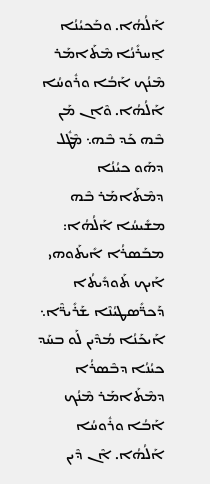ܐܰܠܳܗܳܐ. ܘܒܰܟܝܳܢܳܐ ܐ̱ܚܪܺܢܳܐ ܡܶܬܰܐܡܰܪ ܡܶܢܳܟ ܐܰܒܳܐ ܘܪܽܘܚܳܐ ܐܰܠܳܗܳܐ. ܘܶܐܢ ܡܰܢ ܒܶܗ ܟܰܕ ܒܶܗ܆ ܡܶܛܽܠ ܕܗܰܘ ܟܝܳܢܳܐ ܕܡܶܬܰܐܡܰܪ ܒܶܗ ܡܫܺܝܚܳܐ ܐܰܠܳܗܳܐ: ܡܒܰܣܪܳܐ ܐܺܝܬܰܘܗܝ ܐܰܝܟ ܬܰܘܕܺܝܬܳܐ ܕܰܟܪ̈ܺܣܛܝܳܢܶܐ ܫܰܪܺܝܪ̈ܶܐ܆ ܐܰܝܟܰܢܳܐ ܡܳܕܶܝܢ ܠܰܘ ܒܚܰܕ ܟܝܳܢܳܐ ܕܒܶܣܪܳܐ ܕܡܶܬܰܐܡܰܪ ܡܶܢܳܟ ܐܰܒܳܐ ܘܪܽܘܚܳܐ ܐܰܠܳܗܳܐ. ܐܶܢ ܕܶܝܢ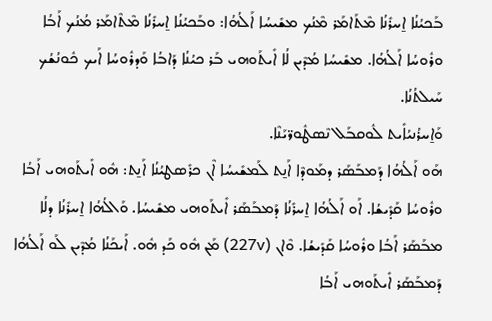ܒܰܟܝܳܢܳܐ ܐ̱ܚܪܺܢܳܐ ܡܶܬܰܐܡܰܪ ܡܶܢܳܟ ܡܫܺܝܚܳܐ ܐܰܠܳܗܳܐ: ܘܒܰܟܝܳܢܳܐ ܐ̱ܚܪܺܢܳܐ ܡܶܬܶܐܡܰܪ ܡܳܢܳܟ ܐܰܒܳܐ ܘܪܽܘܚܳܐ ܐܰܠܳܗܳܐ. ܡܫܺܝܚܳܐ ܡܳܕܶܝܢ ܠܳܐ ܐܺܝܬܰܘܗܝ ܒܰܪ ܟܝܳܢܳܐ ܕܰܐܒܳܐ ܘܰܕܪܽܘܚܳܐ ܐܰܝܟ ܟܽܘܢܳܫܳܟ ܚܰܝܠܬܳܢܳܐ.
ܘܰܐ̱ܚܪܳܢܝܳܐܺܝܬ ܠܽܘܩܒܰܠ ܢܶܣܛܽܘܪ̈ܝܰܢܶܐ.
ܗܰܘ ܐܰܠܳܗܳܐ ܕܰܡܒܰܣܰܪ ܕܡܰܘܕܶܐ ܐܰܢ̱ܬ ܠܰܡܫܺܝܚܳܐ ܐܶܢ ܟܪܺܣܛܝܳܢܳܐ ܐܰܢ̱ܬ: ܗܽܘ ܐܺܝܬܰܘܗܝ ܐܰܒܳܐ ܘܪܽܘܚܳܐ ܩܰܕܺܝܫܳܐ. ܐܰܘ ܐܰܠܳܗܳܐ ܐ̱ܚܪܺܢܳܐ ܕܰܡܒܰܣܰܪ ܐܺܝܬܰܘܗܝ ܡܫܺܝܚܳܐ. ܘܰܐܠܳܗܳܐ ܐ̱ܚܪܺܢܳܐ ܕܠܳܐ ܡܒܰܣܰܪ ܐܰܒܳܐ ܘܪܽܘܚܳܐ ܩܰܕܺܝܫܳܐ. ܘܶܐܢ (227v) ܡܰܢ ܗܽܘ ܟܰܕ ܗܽܘ. ܐܰܝܟܰܢܳܐ ܡܳܕܶܝܢ ܠܰܘ ܐܰܠܳܗܳܐ ܕܰܡܒܰܣܰܪ ܐܺܝܬܰܘܗܝ ܐܰܒܳܐ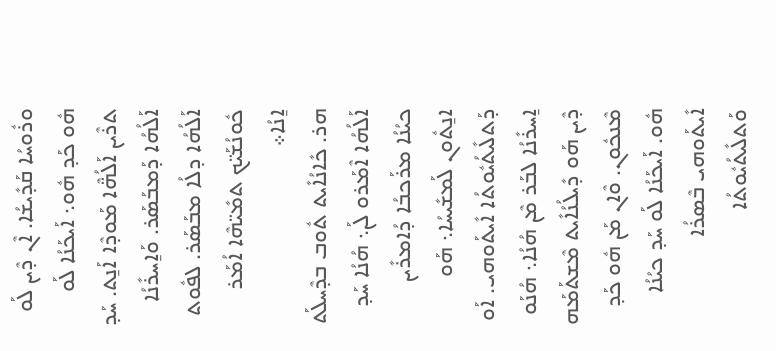ܘܪܽܘܚܳܐ ܩܰܕܺܝܫܳܐ. ܐܶܢ ܕܶܝܢ ܠܰܘ ܗܽܘ ܟܰܕ ܗܽܘ܆ ܐܰܝܟܰܢܳܐ ܠܰܘ ܬܪܶܝܢ ܐܰܠܳܗ̈ܶܐ ܡܰܘܕܶܐ ܐܰܢ̱ܬ. ܚܰܕ ܐܰܠܳܗܳܐ ܕܰܡܒܰܣܰܪ. ܘܰܐ̱ܚܪܺܢܳܐ ܐܰܠܳܗܳܐ ܕܠܳܐ ܡܒܰܣܰܪ. ܠܦܽܘܬ ܟܽܘܢܳܫܰܝ̈ܟ ܬܡܺܝ̈ܗܶܐ ܐܳܡܰܪ ܐ̱ܢܳܐ܀
ܗܪ. ܟܺܐܢܳܐܺܝܬ ܬܽܘܒ ܒܕܶܚܠܰܬ ܐܰܠܳܗܳܐ ܐܶܡܰܪܘ ܠܰܢ܆ ܗܳܢܳܐ ܚܰܕ ܟܝܳܢܳܐ ܡܪܰܟܒܳܐ ܕܳܐܡܪܺܝܢ ܐܢ̱ܬܽܘܢ ܠܰܡܫܺܝܚܳܐ܆ ܗܰܘ ܕܰܬܠܺܝܬܳܝܽܘܬܳܐ ܐܺܝܬܰܘܗܝ. ܐܰܘ ܐ̱ܚܪܺܢܳܐ ܠܒܰܪ ܡܶܢ ܗܳܢܳܐ܆ ܗܳܢܰܘ ܕܶܝܢ ܗܰܘ ܕܺܝܠܳܢܳܐܺܝܬ ܡܶܫܬܰܡܰܗ ܡܶܢܟܽܘܢ. ܘܶܐܢ ܡܰܢ ܗܽܘ ܟܰܕ ܗܽܘ. ܐܰܝܟܰܢܳܐ ܠܰܘ ܚܰܕ ܟܝܳܢܳܐ ܐܺܝܬܰܘܗܝ ܒܶܣܪܳܐ ܘܰܬܠܺܝܬܳܝܽܘܬܳܐ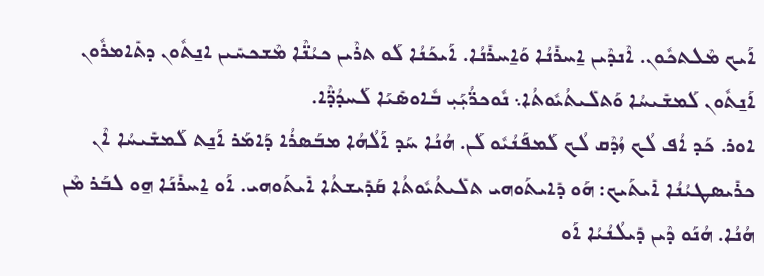ܐܰܝܟ ܡܶܠܬܟܽܘܢ. ܐܶܢܕܶܝܢ ܐ̱ܚܪܺܢܳܐ ܘܰܐ̱ܚܪܺܢܳܐ. ܐܰܝܟܰܢܳܐ ܠܰܘ ܬܪܶܝܢ ܟܝܳܢ̈ܶܐ ܡܶܫܟܚܺܝܢ ܐܢ̱ܬܽܘܢ ܕܬܺܐܡܪܽܘܢ ܐܰܢ̱ܬܽܘܢ ܠܰܡܫܺܝܚܳܐ ܘܰܬܠܺܝܬܳܝܽܘܬܳܐ܆ ܢܽܘܟܪ̈ܳܝܼܰܝܼ ܒܽܐܘܣܺܝܰܐ ܠܰܚܕܳܕ̈ܶܐ.
ܐܘܪ. ܟܰܕ ܐܳܦ ܠܳܟ ܙܳܕܶܩ ܠܳܟ ܠܰܡܦܰܢܳܝܽܘ ܠܰܢ. ܗܳܢܳܐ ܚܰܕ ܐܰܠܳܗܳܐ ܡܒܰܣܪܳܐ ܕܰܐܡܰܪ ܐܰܢ̱ܬ ܠܰܡܫܺܝܚܳܐ ܐܶܢ ܟܪܺܝܣܛܝܳܢܳܐ ܐܺܝܬܰܝܟ: ܗܰܘ ܕܺܐܝܬܰܘܗܝ ܬܠܺܝܬܳܝܽܘܬܳܐ ܩܰܕܺܝܫܬܳܐ ܐܺܝܬܰܘܗܝ. ܐܰܘ ܐ̱ܚܪܺܢܰܐ ܗ̱ܘ ܠܒܰܪ ܡܶܢ ܗܳܢܳܐ. ܗܳܢܰܘ ܕܶܝܢ ܕܺܝܠܳܢܳܝܳܐ ܐܰܘ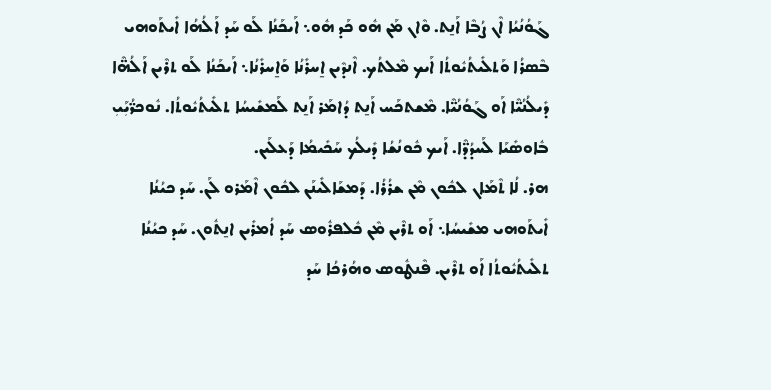ܓܰܘܳܢܳܝܳܐ ܐܶܢ ܨܳܒܶܐ ܐܰܢ̱ܬ. ܘܶܐܢ ܡܰܢ ܗܽܘ ܟܰܕ ܗܽܘ܆ ܐܰܝܟܰܢܳܐ ܠܰܘ ܚܰܕ ܐܰܠܳܗܳܐ ܐܺܝܬܰܘܗܝ ܒܶܣܪܳܐ ܘܰܬܠܺܝܬܳܝܽܘܬܳܐ ܐܰܝܟ ܡܶܠܬܳܟ. ܐܶܢܕܶܝܢ ܐ̱ܚܪܺܢܳܐ ܘܰܐ̱ܚܪܺܢܳܐ܆ ܐܰܝܟܰܢܳܐ ܠܰܘ ܬܪܶܝܢ ܐܰܠܳܗ̈ܶܐ ܕܺܝܠܳܢܳܝ̈ܶܐ ܐܰܘ ܓܰܘܳܢܳܝ̈ܶܐ. ܡܶܫܬܟܰܚ ܐܰܢ̱ܬ ܕܳܐܡܰܪ ܐܰܢ̱ܬ ܠܰܡܫܺܝܚܳܐ ܬܠܺܝܬܳܝܽܘܬܳܐ. ܢܽܘܟܪ̈ܳܝܼܰܝܼ ܒܽܐܘܣܺܝܰܐ ܠܰܚܕܳܕ̈ܶܐ. ܐܰܝܟ ܟܽܘܢܳܫܳܐ ܕܺܝܠܳܟ ܚܰܟܺܝܡܳܐ ܕܰܥܠܰܝܢ.
ܗܪ. ܠܳܐ ܬܶܡܰܐܢ ܠܟܽܘܢ ܡܶܢ ܫܪܳܪܳܐ. ܕܰܡܫܰܐܠܺܝܢܰܢ ܠܟܽܘܢ ܐܶܡܰܪܘ ܠܰܢ. ܚܰܕ ܟܝܳܢܳܐ ܐܺܝܬܰܘܗܝ ܡܫܺܝܚܳܐ܆ ܐܰܘ ܬܪܶܝܢ ܡܶܢ ܟܽܠܦܪܽܘܣ ܚܰܕ ܐܳܡܪܺܝܢ ܐܢ̱ܬܽܘܢ. ܚܰܕ ܟܝܳܢܳܐ ܬܠܺܝܬܳܝܽܘܬܳܐ ܐܰܘ ܬܪܶܝܢ. ܦܶܢܛܽܘܣ ܘܗܳܪܟܳܐ ܚܰܕ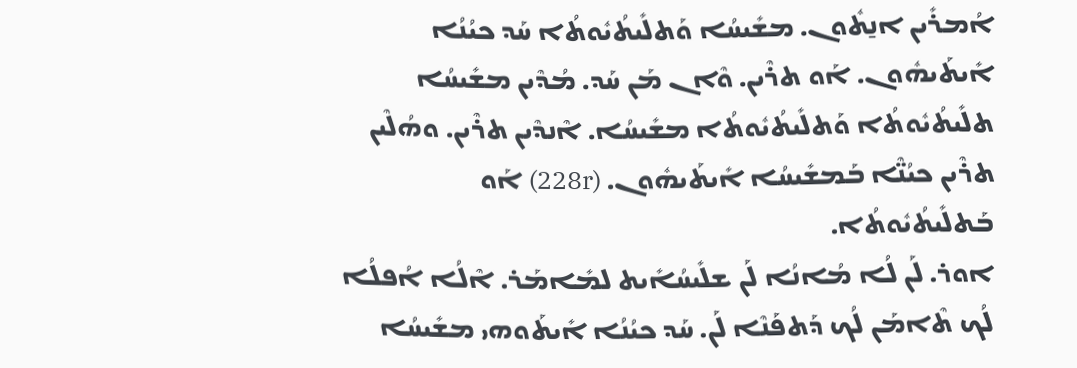ܐܳܡܪܺܝܢ ܐܢ̱ܬܽܘܢ. ܡܫܺܝܚܳܐ ܘܰܬܠܺܝܬܳܝܽܘܬܳܐ ܚܰܕ ܟܝܳܢܳܐ ܐܺܝܬܰܝܗܽܘܢ. ܐܰܘ ܬܪܶܝܢ. ܘܶܐܢ ܡܰܢ ܚܰܕ. ܡܳܕܶܝܢ ܡܫܺܝܚܳܐ ܬܠܺܝܬܳܝܽܘܬܳܐ ܘܰܬܠܺܝܬܳܝܽܘܬܳܐ ܡܫܺܝܚܳܐ. ܐܶܢܕܶܝܢ ܬܪܶܝܢ. ܘܗܳܠܶܝܢ ܬܪܶܝܢ ܟܝܳܢ̈ܶܐ ܒܰܡܫܺܝܚܳܐ ܐܺܝܬܰܝܗܽܘܢ. (228r) ܐܰܘ ܒܰܬܠܺܝܬܳܝܽܘܬܳܐ.
ܐܘܪ. ܠܰܢ ܠܳܐ ܡܳܐܢܳܐ ܠܰܢ ܫܠܺܝܚܳܐܺܝܬ ܠܡܺܐܡܰܪ. ܐܶܠܳܐ ܐܳܦܠܳܐ ܠܳܟ ܬܶܐܡܰܢ ܠܳܟ ܕܰܬܦܰܢܶܐ ܠܰܢ. ܚܰܕ ܟܝܳܢܳܐ ܐܺܝܬܰܘܗܝ ܡܫܺܝܚܳܐ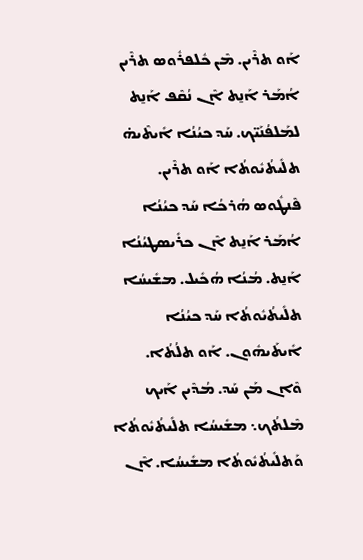ܐܰܘ ܬܪܶܝܢ. ܡܶܢ ܟܽܠܦܪܽܘܣ ܬܪܶܝܢ ܐܳܡܰܪ ܐܰܢ̱ܬ ܐܶܢ ܢܳܩܶܦ ܐܰܢ̱ܬ ܠܡܰܠܦܳܢܰܝ̈ܟ. ܚܰܕ ܟܝܳܢܳܐ ܐܺܝܬܶܝܗ̇ ܬܠܺܝܬܳܝܽܘܬܳܐ ܐܰܘ ܬܪܶܝܢ.
ܦܶܢܛܽܘܣ ܗܳܪܟܳܐ ܚܰܕ ܟܝܳܢܳܐ ܐܳܡܰܪ ܐܰܢ̱ܬ ܐܶܢ ܟܪܺܝܣܛܝܳܢܳܐ ܐܰܢ̱ܬ. ܡܳܢܳܐ ܗܳܟܺܝܠ. ܡܫܺܝܚܳܐ ܬܠܺܝܬܳܝܽܘܬܳܐ ܚܰܕ ܟܝܳܢܳܐ ܐܺܝܬܰܝܗܽܘܢ. ܐܰܘ ܬܠܳܬܳܐ. ܘܶܐܢ ܡܰܢ ܚܰܕ. ܡܳܕܶܝܢ ܐܰܝܟ ܡܶܠܬܳܟ܆ ܡܫܺܝܚܳܐ ܬܠܺܝܬܳܝܽܘܬܳܐ ܘܰܬܠܺܝܬܳܝܽܘܬܳܐ ܡܫܺܝܚܳܐ. ܐܶܢ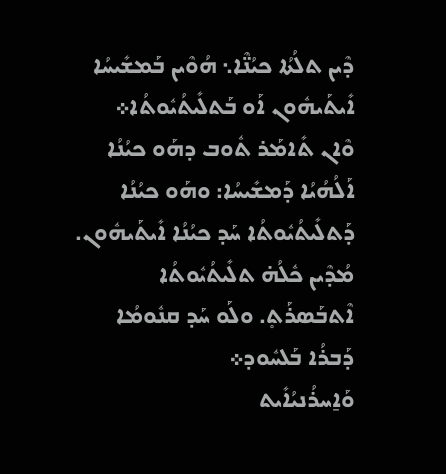ܕܶܝܢ ܬܠܳܬܳܐ ܟܝܳܢ̈ܶܐ܆ ܗܳܘܶܝܢ ܒܰܡܫܺܝܚܳܐ ܐܺܝܬܰܝܗܽܘܢ ܐܰܘ ܒܰܬܠܺܝܬܳܝܽܘܬܳܐ܀
ܘܶܐܢ ܬܺܐܡܰܪ ܬܽܘܒ ܕܗܰܘ ܟܝܳܢܳܐ ܐܰܠܳܗܳܝܳܐ ܕܰܡܫܺܝܚܳܐ: ܘܗܰܘ ܟܝܳܢܳܐ ܕܰܬܠܺܝܬܳܝܽܘܬܳܐ ܚܰܕ ܟܝܳܢܳܐ ܐܺܝܬܰܝܗܽܘܢ. ܡܳܕܶܝܢ ܟܽܠܳܗ̇ ܬܠܺܝܬܳܝܽܘܬܳܐ ܐܶܬܒܰܣܪܰܬ̥. ܘܠܰܘ ܚܰܕ ܩܢܽܘܡܳܐ ܕܰܒܪܳܐ ܒܰܠܚܽܘܕ܀
ܘܰܐ̱ܚܪܳܢܝܳܐܺܝܬ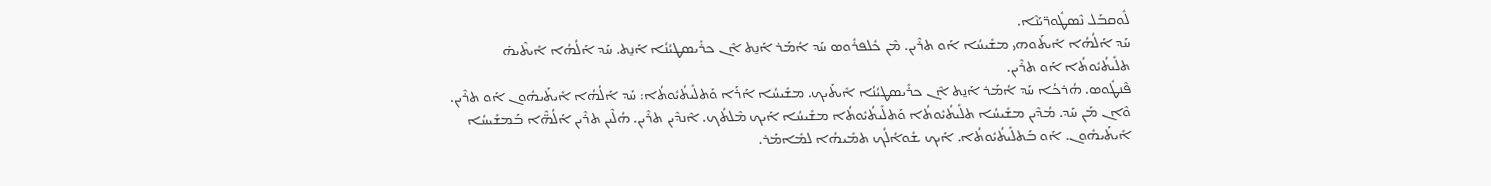ܠܽܘܩܒܰܠ ܢܶܣܛܽܘܪ̈ܝܰܢܶܐ.
ܚܰܕ ܐܰܠܳܗܳܐ ܐܺܝܬܰܘܗܝ ܡܫܺܝܚܳܐ ܐܰܘ ܬܪܶܝܢ. ܡܶܢ ܟܽܠܦܪܽܘܣ ܚܰܕ ܐܳܡܰܪ ܐܰܢ̱ܬ ܐܶܢ ܟܪܺܝܣܛܝܳܢܳܐ ܐܰܢ̱ܬ. ܚܰܕ ܐܰܠܳܗܳܐ ܐܺܝܬܶܝܗ̇ ܬܠܺܝܬܳܝܽܘܬܳܐ ܐܰܘ ܬܪܶܝܢ.
ܦܶܢܛܽܘܣ. ܗܳܪܟܳܐ ܚܰܕ ܐܳܡܰܪ ܐܰܢ̱ܬ ܐܶܢ ܟܪܺܝܣܛܝܳܢܳܐ ܐܺܝܬܰܝܟ. ܡܫܺܝܚܳܐ ܐܰܪܰܐ ܘܰܬܠܺܝܬܳܝܽܘܬܳܐ: ܚܰܕ ܐܰܠܳܗܳܐ ܐܺܝܬܰܝܗܽܘܢ ܐܰܘ ܬܪܶܝܢ. ܘܶܐܢ ܡܰܢ ܚܰܕ. ܡܳܕܶܝܢ ܡܫܺܝܚܳܐ ܬܠܺܝܬܳܝܽܘܬܳܐ ܘܰܬܠܺܝܬܳܝܽܘܬܳܐ ܡܫܺܝܚܳܐ ܐܰܝܟ ܡܶܠܬܳܟ. ܐܶܢܕܶܝܢ ܬܪܶܝܢ. ܗܳܠܶܝܢ ܬܪܶܝܢ ܐܰܠܳܗ̈ܶܐ ܒܰܡܫܺܝܚܳܐ ܐܺܝܬܰܝܗܽܘܢ. ܐܰܘ ܒܰܬܠܺܝܬܳܝܽܘܬܳܐ. ܐܰܝܟ ܫܽܘܐܳܠܳܟ ܬܡܺܝܗܳܐ ܠܡܺܐܡܰܪ.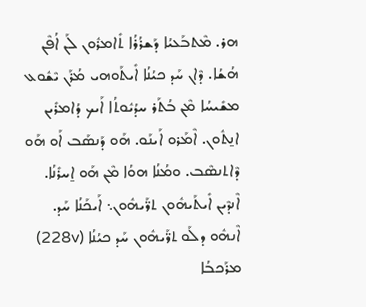ܗܪ. ܡܶܬܒܰܥܝܳܐ ܕܰܫܪܳܪܳܐ ܬܺܐܡܪܽܘܢ ܠܰܢ ܐܳܦܶܢ ܗܳܫܳܐ. ܕܶܐܢ ܚܰܕ ܟܝܳܢܳܐ ܐܺܝܬܰܘܗܝ ܡܳܪܰܢ ܝܶܫܽܘܥ ܡܫܺܝܚܳܐ ܡܶܢ ܒܳܬܰܪ ܚܕܳܝܽܘܬܳܐ ܐܰܝܟ ܕܳܐܡܪܺܝܢ ܐܢ̱ܬܽܘܢ. ܐܶܡܰܪܘ ܐܰܝܢܰܘ. ܗܰܘ ܕܰܢܣܰܒ ܐܰܘ ܗܰܘ ܕܶܐܬܢܣܶܒ. ܘܡܳܢܳܐ ܗܘܳܐ ܡܶܢ ܗܰܘ ܐ̱ܚܪܺܢܳܐ. ܐܶܢܕܶܝܢ ܐܺܝܬܰܝܗܽܘܢ ܬܪ̈ܰܝܗܽܘܢ܆ ܐܰܝܟܰܢܳܐ ܚܰܕ. ܐܶܢܗܽܘ ܕܠܰܘ ܬܪ̈ܰܝܗܽܘܢ ܚܰܕ ܟܝܳܢܳܐ (228v) ܡܪܰܟܒܳܐ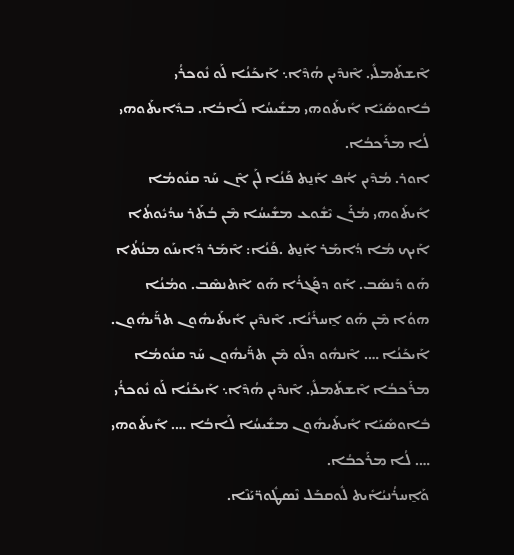ܐܶܫܬܰܡܠܺܝ. ܐܶܢܕܶܝܢ ܗܳܕܶܐ܆ ܐܰܝܟܰܢܳܐ ܠܰܘ ܢܽܘܟܪܳܝ ܒܽܐܘܣܺܝܰܐ ܐܺܝܬܰܘܗܝ ܡܫܺܝܚܳܐ ܠܰܐܒܳܐ. ܒܕܺܐܝܬܰܘܗܝ ܠܳܐ ܡܪܰܟܒܳܐ.
ܐܘܪ. ܡܳܕܶܝܢ ܐܳܦ ܐܰܢ̱ܬ ܦܰܢܳܐ ܠܰܢ ܐܶܢ ܚܰܕ ܩܢܽܘܡܳܐ ܐܺܝܬܰܘܗܝ ܡܳܪܰܢ ܝܶܫܽܘܥ ܡܫܺܝܚܳܐ ܡܶܢ ܒܳܬܰܪ ܚܕܳܝܽܘܬܳܐ ܐܰܝܟ ܡܳܐ ܕܳܐܡܰܪ ܐܰܢ̱ܬ .ܦܰܢܳܐ: ܐܶܡܰܪ ܕܰܐܝܢܰܘ ܡܢܳܬܳܐ ܗܰܘ ܕܰܢܣܰܒ. ܐܰܘ ܕܦܰܓܪܳܐ ܗܰܘ ܐܶܬܢܣܶܒ. ܘܡܳܢܳܐ ܗܘܳܐ ܡܶܢ ܗܰܘ ܐ̱ܚܪܺܢܳܐ. ܐܶܢܕܶܝܢ ܐܺܝܬܰܝܗܽܘܢ ܬܪ̈ܰܝܗܽܘܢ. ܐܰܝܟܰܢܳܐ …. ܐܶܢܗܽܘ ܕܠܰܘ ܡܶܢ ܬܪ̈ܰܝܗܽܘܢ ܚܰܕ ܩܢܽܘܡܳܐ ܡܪܰܟܒܳܐ ܐܶܫܬܰܡܠܺܝ. ܐܶܢܕܶܝܢ ܗܳܕܶܐ܆ ܐܰܝܟܰܢܳܐ ܠܰܘ ܢܽܘܟܪܳܝ ܒܽܐܘܣܺܝܰܐ ܐܺܝܬܰܝܗܽܘܢ ܡܫܺܝܚܳܐ ܠܰܐܒܳܐ …. ܐܺܝܬܰܘܗܝ …. ܠܳܐ ܡܪܰܟܒܳܐ.
ܘܰܐ̱ܚܪܳܢܝܳܐܺܝܬ ܠܽܘܩܒܰܠ ܢܶܣܛܽܘܪ̈ܝܰܢܶܐ.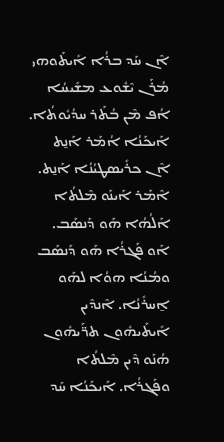ܐܶܢ ܚܰܕ ܒܪܳܐ ܐܺܝܬܰܘܗܝ ܡܳܪܰܢ ܝܶܫܽܘܥ ܡܫܺܝܚܳܐ ܐܳܦ ܡܶܢ ܒܳܬܰܪ ܚܕܳܝܽܘܬܳܐ. ܐܰܝܟܰܢܳܐ ܐܳܡܰܪ ܐܰܢ̱ܬ ܐܶܢ ܟܪܺܝܣܛܝܳܢܳܐ ܐܰܢ̱ܬ. ܐܶܡܰܪ ܐܰܝܢܰܘ ܡܶܠܬܳܐ ܐܰܠܳܗܳܐ ܗܰܘ ܕܰܢܣܰܒ. ܐܰܘ ܦܰܓܪܳܐ ܗܰܘ ܕܰܢܣܰܒ ܘܡܳܢܳܐ ܗܘܳܐ ܠܗܰܘ ܐ̱ܚܪܺܢܳܐ. ܐܶܢܕܶܝܢ ܐܺܝܬܰܝܗܽܘܢ ܬܪ̈ܰܝܗܽܘܢ ܗܳܢܰܘ ܕܶܝܢ ܡܶܠܬܳܐ ܘܦܰܓܪܳܐ. ܐܰܝܟܰܢܳܐ ܚܰܕ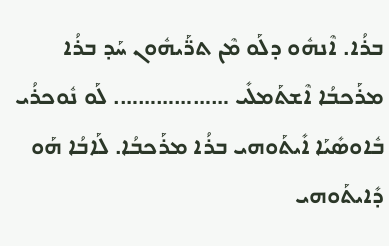ܒܪܳܐ. ܐܶܢܗܽܘ ܕܠܰܘ ܡܶܢ ܬܪ̈ܰܝܗܽܘܢ ܚܰܕ ܒܪܳܐ ܡܪܰܟܒܳܐ ܐܶܫܬܰܡܠܺܝ ………………. ܠܰܘ ܢܽܘܟܪܳܝ ܒܽܐܘܣܺܝܰܐ ܐܺܝܬܰܘܗܝ ܒܪܳܐ ܡܪܰܟܒܳܐ. ܠܰܐܒܳܐ ܗܰܘ ܕܺܐܝܬܰܘܗܝ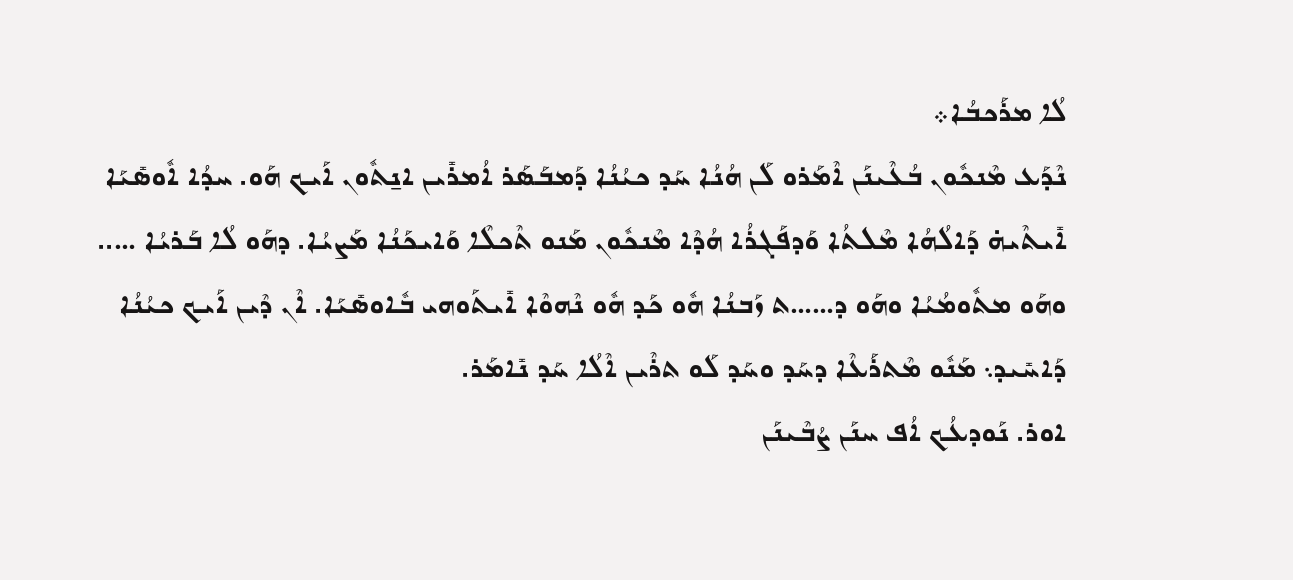ܠܳܐ ܡܪܰܟܒܳܐ܀
ܢܶܕܰܥ ܡܶܢܟܽܘܢ ܒܳܥܶܝܢܰܢ ܐܶܡܰܪܘ ܠܰܢ ܗܳܢܳܐ ܚܰܕ ܟܝܳܢܳܐ ܕܰܡܒܰܣܰܪ ܐܳܡܪܺܝܢ ܐܢ̱ܬܽܘܢ ܐܰܝܟ ܗܰܘ. ܚܕܳܐ ܐܽܘܣܺܝܰܐ ܐܺܝܬܶܝܗ̇ ܕܰܐܠܳܗܳܐ ܡܶܠܬܳܐ ܘܰܕܦܰܓܪܳܐ ܗܳܕܶܐ ܡܶܢܟܽܘܢ ܡܰܢܘ ܬܶܟܠܶܐ ܘܰܐܝܟܰܢܳܐ ܡܰܨܝܳܐ. ܕܗܰܘ ܠܳܐ ܒܰܪܝܳܐ ….. ܘܗܰܘ ܡܬܽܘܡܳܝܳܐ ܘܗܰܘ ܕ……ܬ ܙܰܒܢܳܐ ܗܽܘ ܟܰܕ ܗܽܘ ܢܶܗܘܶܐ ܐܺܝܬܰܘܗܝ ܒܽܐܘܣܺܝܰܐ. ܐܶܢ ܕܶܝܢ ܐܰܝܟ ܟܝܳܢܳܐ ܕܰܐܚܺܝܕ܆ ܡܰܢܽܘ ܡܶܬܪܰܥܶܐ ܕܚܰܕ ܘܚܰܕ ܠܰܘ ܬܪܶܝܢ ܐܶܠܳܐ ܚܰܕ ܢܺܐܡܰܪ.
ܐܘܪ. ܢܰܘܕܥܳܟ ܐܳܦ ܚܢܰܢ ܨܳܒܶܝܢܰܢ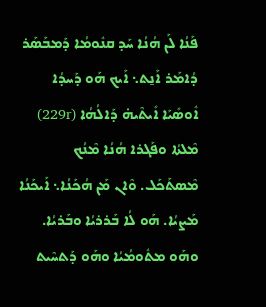ܦܰܢܳܐ ܠܰܢ ܗܳܢܳܐ ܚܰܕ ܩܢܽܘܡܳܐ ܕܰܡܒܰܣܰܪ ܕܳܐܡܰܪ ܐܰܢ̱ܬ܆ ܐܰܝܟ ܗܰܘ ܕܰܚܕܳܐ ܐܽܘܣܺܝܰܐ ܐܺܝܬܶܝܗ̇ ܕܰܐܠܳܗܳܐ (229r) ܡܶܠܬܳܐ ܘܦܰܓܪܐ ܗܳܢܳܐ ܡܶܢܳܟ ܡܶܣܬܰܟܰܠ. ܘܶܐܢ ܡܰܢ ܗܳܟܰܢܳܐ܆ ܐܰܝܟܰܢܳܐ ܡܰܨܝܳܐ. ܗܰܘ ܠܳܐ ܒܰܪܪܝܳܐ ܘܒܰܪܝܳܐ. ܘܗܰܘ ܡܬܽܘܡܳܝܳܐ ܘܗܰܘ ܕܰܬܚܶܝܬ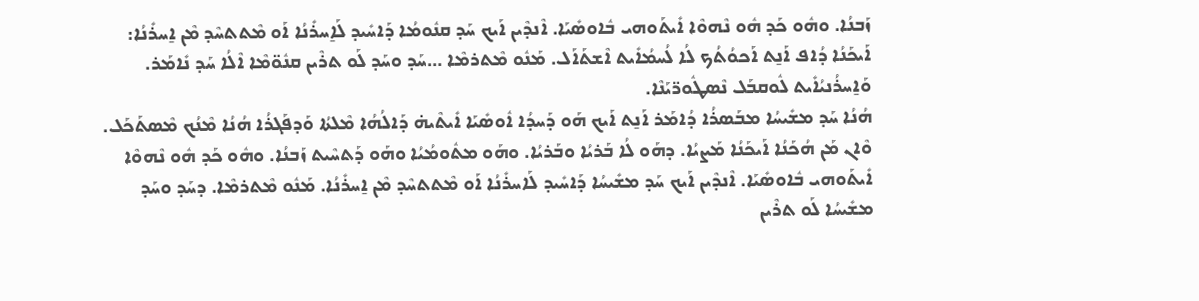ܙܰܒܢܳܐ. ܘܗܽܘ ܟܰܕ ܗܽܘ ܢܶܗܘܶܐ ܐܺܝܬܰܘܗܝ ܒܽܐܘܣܺܝܰܐ. ܐܶܢܕܶܝܢ ܐܰܝܟ ܚܰܕ ܩܢܽܘܡܳܐ ܕܰܐܚܺܝܕ ܠܰܐ̱ܚܪܺܢܳܐ ܐܰܘ ܡܶܬܬܚܶܕ ܡܶܢ ܐ̱ܚܪܺܢܳܐ: ܐܰܝܟܰܢܳܐ ܕܳܐܦ ܐܰܢ̱ܬ ܐܰܟܘܳܬܳܟ ܠܳܐ ܠܳܚܡܳܐܺܝܬ ܐܶܫܬܰܐܰܠ. ܡܰܢܽܘ ܡܶܬܪܡܶܐ …ܚܰܕ ܘܚܰܕ ܠܰܘ ܬܪܶܝܢ ܩܢܽܘ̈ܡܶܐ ܐܶܠܳܐ ܚܰܕ ܢܺܐܡܰܪ.
ܘܰܐ̱ܚܪܳܢܝܳܐܺܝܬ ܠܽܘܩܒܰܠ ܢܶܣܛܽܘܪ̈ܝܰܢܶܐ.
ܗܳܢܳܐ ܚܰܕ ܡܫܺܝܚܳܐ ܡܒܰܣܪܳܐ ܕܳܐܡܰܪ ܐܰܢ̱ܬ ܐܰܝܟ ܗܰܘ ܕܰܚܕܳܐ ܐܽܘܣܺܝܰܐ ܐܺܝܬܶܝܗ̇ ܕܰܐܠܳܗܳܐ ܡܶܠܬܳܐ ܘܰܕܦܰܓܪܳܐ ܗܳܢܳܐ ܡܶܢܳܟ ܡܶܣܬܰܟܰܠ. ܘܶܐܢ ܡܰܢ ܗܳܟܰܢܳܐ ܐܰܝܟܰܢܳܐ ܡܰܨܝܳܐ. ܕܗܰܘ ܠܳܐ ܒܰܪܝܳܐ ܘܒܰܪܝܳܐ. ܘܗܰܘ ܡܬܽܘܡܳܝܳܐ ܘܗܰܘ ܕܰܬܚܶܝܬ ܙܰܒܢܳܐ. ܘܗܽܘ ܟܰܕ ܗܽܘ ܢܶܗܘܶܐ ܐܺܝܬܰܘܗܝ ܒܽܐܘܣܺܝܰܐ. ܐܶܢܕܶܝܢ ܐܰܝܟ ܚܰܕ ܡܫܺܝܚܳܐ ܕܰܐܚܺܝܕ ܠܰܐܚܪܺܢܳܐ ܐܰܘ ܡܶܬܬܚܶܕ ܡܶܢ ܐ̱ܚܪܺܢܳܐ. ܡܰܢܽܘ ܡܶܬܪܡܶܐ. ܕܚܰܕ ܘܚܰܕ ܡܫܺܝܚܳܐ ܠܰܘ ܬܪܶܝܢ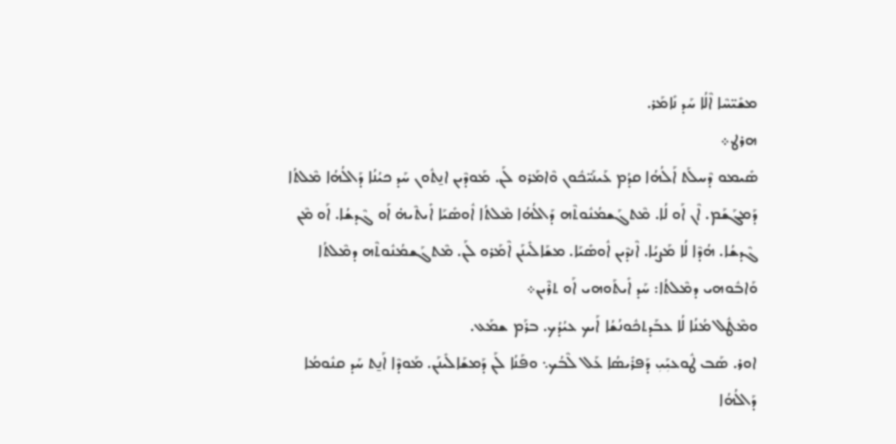ܡܫܺܝ̈ܚܶܐ ܐܶܠܳܐ ܚܰܕ ܢܺܐܡܰܪ.
ܗܪܛ܀
ܣܺܝܡܘ ܕܶܚܠܰܬ ܐܰܠܳܗܳܐ ܩܕܳܡ ܥܰܝܢܰܝ̈ܟܽܘܢ ܘܶܐܡܰܪܘ ܠܰܢ. ܡܰܘܕܶܝܢ ܐܢ̱ܬܽܘܢ ܚܰܕ ܟܝܳܢܳܐ ܕܰܐܠܳܗܳܐ ܡܶܠܬܳܐ ܕܰܡܓܰܫܰܡ. ܐܶܢ ܐܰܘ ܠܳܐ. ܡܶܬܓܰܫܡܳܢܽܘܬܶܗ ܕܰܐܠܳܗܳܐ ܡܶܠܬܳܐ ܐܽܘܣܺܝܰܐ ܐܺܝܬܶܝܗ̇ ܐܰܘ ܓܶܕܫܳܐ. ܐܰܘ ܡܶܢ ܓܶܕܫܳܐ. ܗܳܕܶܐ ܠܳܐ ܡܰܨܝܳܐ. ܐܶܢܕܶܝܢ ܐܽܘܣܺܝܰܐ. ܡܫܰܐܠܺܝܢܰܢ ܐܶܡܰܪܘ ܠܰܢ. ܡܶܬܓܰܫܡܳܢܽܘܬܶܗ ܕܡܶܠܬܳܐ ܘܰܐܒܽܘܗܝ ܕܡܶܠܬܳܐ: ܚܰܕ ܐܺܝܬܰܘܗܝ ܐܰܘ ܬܪܶܝܢ܀
ܘܡܶܛܽܠ ܡܳܢܳܐ ܠܳܐ ܥܒܰܕܬܟܽܘܢܳܫܳܐ ܐܰܝܟ ܥܝܳܕܳܟ. ܒܪܰܡ ܫܡܰܥ.
ܐܘܪ. ܣܰܒ ܛܽܘܥܝܼܰܝܼ ܕܰܦܪܺܝܣܳܐ ܥܰܠ ܠܶܒܳܟ܆ ܘܦܰܢܳܐ ܠܰܢ ܕܰܡܫܰܐܠܺܝܢܰܢ. ܡܰܘܕܶܐ ܐܰܢ̱ܬ ܚܰܕ ܩܢܽܘܡܳܐ ܕܰܐܠܳܗܳܐ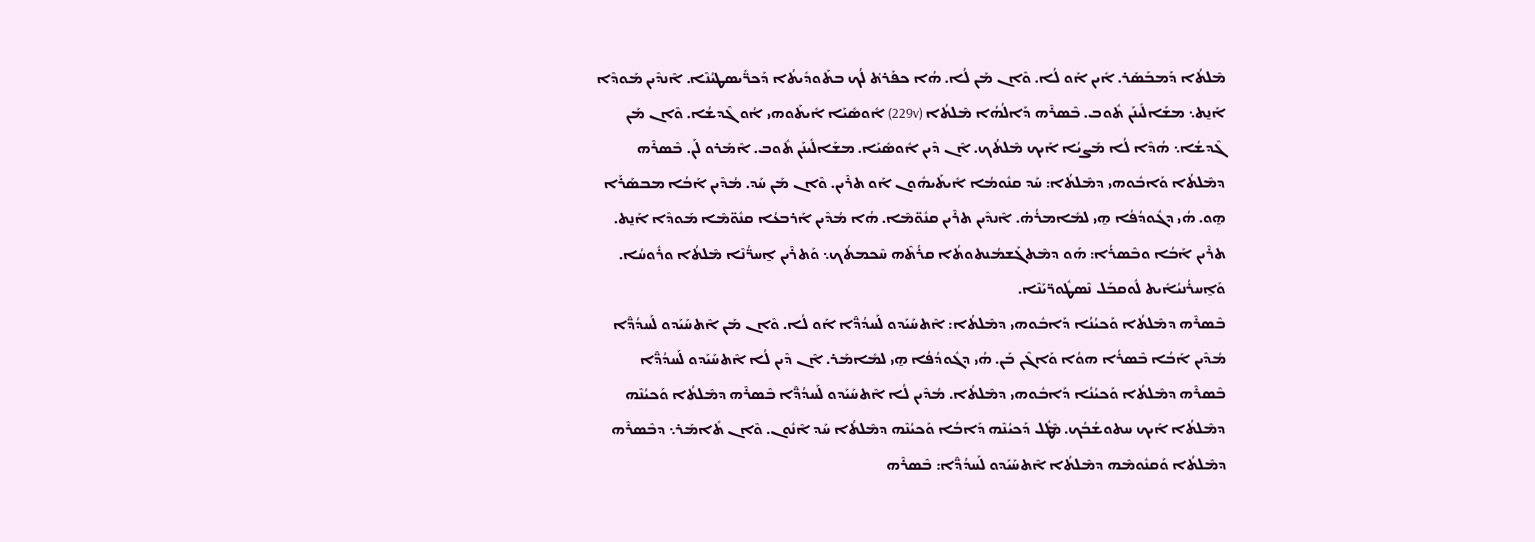ܡܶܠܬܳܐ ܕܰܡܒܰܣܰܪ. ܐܺܝܢ ܐܰܘ ܠܳܐ. ܘܶܐܢ ܡܰܢ ܠܳܐ. ܗܳܐ ܟܦܰܪܬ̊ ܠܳܟ ܒܬܰܘܕܺܝܬܳܐ ܕܰܟܪ̈ܺܝܣܛܝܳܢܶܐ. ܐܶܢܕܶܝܢ ܡܰܘܕܶܐ ܐܰܢ̱ܬ܆ ܡܫܰܐܠܺܝܢܰܢ ܬܽܘܒ. ܒܶܣܪܶܗ ܕܰܐܠܳܗܳܐ ܡܶܠܬܳܐ (229v) ܐܽܘܣܺܝܰܐ ܐܺܝܬܰܘܗܝ ܐܳܘ ܓܶܕܫܳܐ. ܘܶܐܢ ܡܰܢ ܓܶܕܫܳܐ܆ ܗܳܕܶܐ ܠܳܐ ܡܰܨܝܳܐ ܐܰܝܟ ܡܶܠܬܳܟ. ܐܶܢ ܕܶܝܢ ܐܽܘܣܺܝܰܐ. ܡܫܰܐܠܺܝܢܰܢ ܬܽܘܒ. ܐܶܡܰܪܘ ܠܰܢ. ܒܶܣܪܶܗ ܕܡܶܠܬܳܐ ܘܰܐܒܽܘܗܝ ܕܡܶܠܬܳܐ: ܚܰܕ ܩܢܽܘܡܳܐ ܐܺܝܬܰܝܗܽܘܢ ܐܰܘ ܬܪܶܝܢ. ܘܶܐܢ ܡܰܢ ܚܰܕ. ܡܳܕܶܝܢ ܐܰܒܳܐ ܡܒܣܰܪܰܐ ܗ̱ܘ. ܗܳܝ ܕܓܽܘܕܳܦܳܐ ܗ̱ܝ ܠܡܺܐܡܪܳܗ̇. ܐܶܢܕܶܝܢ ܬܪܶܝܢ ܩܢܽܘ̈ܡܶܐ. ܗܳܐ ܡܳܕܶܝܢ ܐܰܪܒܥܳܐ ܩܢܽܘ̈ܡܶܐ ܡܰܘܕܶܐ ܐܰܢ̱ܬ. ܬܪܶܝܢ ܐܰܒܳܐ ܘܒܶܣܪܳܐ: ܗܰܘ ܕܡܶܬܓܰܫܡܳܢܬܘܬܳܐ ܩܪܳܬܶܗ ܚܶܟܡܬܳܟ܆ ܘܰܬܪܶܝܢ ܐ̱ܚܪ̈ܳܢܶܐ ܡܶܠܬܳܐ ܘܪܽܘܚܳܐ.
ܘܰܐ̱ܚܪܳܢܝܳܐܺܝܬ ܠܽܘܩܒܰܠ ܢܶܣܛܽܘܪ̈ܝܰܢܶܐ.
ܒܶܣܪܶܗ ܕܡܶܠܬܳܐ ܘܰܟܝܳܢܳܐ ܕܰܐܒܽܘܗܝ ܕܡܶܠܬܳܐ: ܐܶܬܚܰܝܰܕܘ ܠܰܚܕܳܕ̈ܶܐ ܐܰܘ ܠܳܐ. ܘܶܐܢ ܡܰܢ ܐܶܬܚܰܝܰܕܘ ܠܰܚܕܳܕ̈ܶܐ ܡܳܕܶܝܢ ܐܰܒܳܐ ܒܶܣܪܳܐ ܗܘܳܐ ܘܰܐܓܶܢ ܒܰܢ. ܗܳܝ ܕܓܽܘܕܳܦܳܐ ܗ̱ܝ ܠܡܺܐܡܰܪ. ܐܶܢ ܕܶܝܢ ܠܳܐ ܐܶܬܚܰܝܰܕܘ ܠܰܚܕܳܕ̈ܶܐ ܒܶܣܪܶܗ ܕܡܶܠܬܳܐ ܘܰܟܝܳܢܳܐ ܕܰܐܒܽܘܗܝ ܕܡܶܠܬܳܐ. ܡܳܕܶܝܢ ܠܳܐ ܐܶܬܚܰܝܰܕܘ ܠܰܚܕܳܕ̈ܶܐ ܒܶܣܪܶܗ ܕܡܶܠܬܳܐ ܘܰܟܝܳܢܶܗ ܕܡܶܠܬܳܐ ܐܰܝܟ ܚܬܘܫܳܒܳܟ. ܡܶܛܽܠ ܕܰܟܝܳܢܶܗ ܕܰܐܒܳܐ ܘܰܟܝܳܢܶܗ ܕܡܶܠܬܳܐ ܚܰܕ ܐܶܢܽܘܢ. ܘܶܐܢ ܬܺܐܡܰܪ܆ ܕܒܶܣܪܶܗ ܕܡܶܠܬܳܐ ܘܰܩܢܽܘܡܶܗ ܕܡܶܠܬܳܐ ܐܶܬܚܰܝܰܕܘ ܠܰܚܕܳܕ̈ܶܐ: ܒܶܣܪܶܗ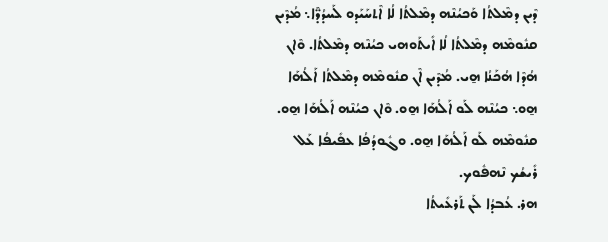ܕܶܝܢ ܕܡܶܠܬܳܐ ܘܰܟܝܳܢܶܗ ܕܡܶܠܬܳܐ ܠܳܐ ܐܶܬܚܰܝܰܕܘ ܠܰܚܕܳܕ̈ܶܐ܆ ܡܳܕܶܝܢ ܩܢܽܘܡܶܗ ܕܡܶܠܬܳܐ ܠܳܐ ܐܺܝܬܰܘܗܝ ܟܝܳܢܶܗ ܕܡܶܠܬܳܐ. ܘܶܐܢ ܗܳܕܶܐ ܗܳܟܰܢܳܐ ܗ̱ܝ. ܡܳܕܶܝܢ ܐܶܢ ܩܢܽܘܡܶܗ ܕܡܶܠܬܳܐ ܐܰܠܳܗܰܐ ܗ̱ܘ܆ ܟܝܳܢܶܗ ܠܰܘ ܐܰܠܳܗܰܐ ܗ̱ܘ. ܘܶܐܢ ܟܝܳܢܶܗ ܐܰܠܳܗܰܐ ܗ̱ܘ. ܩܢܽܘܡܶܗ ܠܰܘ ܐܰܠܳܗܰܐ ܗ̱ܘ. ܘܓܽܘܕܳܦܳܐ ܥܦܺܝܦܳܐ ܥܰܠ ܪܺܝܫܳܟ ܢܶܗܦܽܘܟ.
ܗܪ. ܥܳܒܕܳܐ ܠܰܢ ܬܰܪܥܺܝܬܳܐ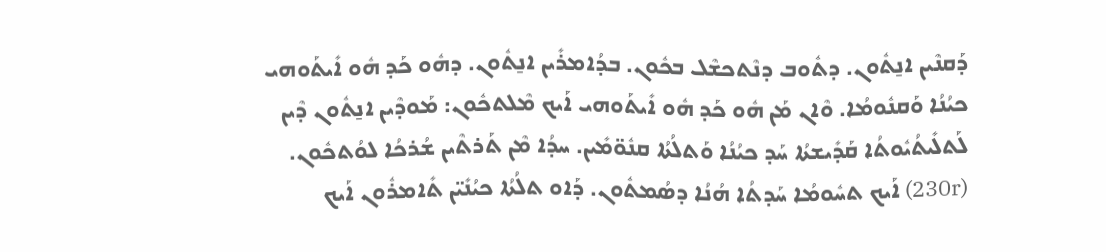ܕܰܩܢܶܝܢ ܐܢ̱ܬܽܘܢ. ܕܬܽܘܒ ܕܢܶܬܟܫܶܠ ܒܟܽܘܢ. ܒܕܳܐܡܪܺܝܢ ܐܢ̱ܬܽܘܢ. ܕܗܽܘ ܟܰܕ ܗܽܘ ܐܺܝܬܰܘܗܝ ܟܝܳܢܳܐ ܘܰܩܢܽܘܡܳܐ. ܘܶܐܢ ܡܰܢ ܗܽܘ ܟܰܕ ܗܽܘ ܐܺܝܬܰܘܗܝ ܐܰܝܟ ܡܶܠܬܟܽܘܢ: ܡܰܘܕܶܝܢ ܐܢ̱ܬܽܘܢ ܕܶܝܢ ܠܰܬܠܺܝܬܳܝܽܘܬܳܐ ܩܰܕܺܝܫܬܳܐ ܚܰܕ ܟܝܳܢܳܐ ܘܰܬܠܳܬܳܐ ܩܢܽܘ̈ܡܺܝܢ. ܚܕܳܐ ܡܶܢ ܬܰܪܬܶܝܢ ܫܳܪܟܳܐ ܠܘܳܬܟܽܘܢ. (230r) ܐܰܝܟ ܬܚܽܘܡܳܐ ܚܰܕܬܳܐ ܗܳܢܳܐ ܕܣܳܡܬܽܘܢ. ܕܰܐܘ ܬܠܳܬܳܐ ܟܝܳܢܺܝ̈ܢ ܬܺܐܡܪܽܘܢ ܐܰܝܟ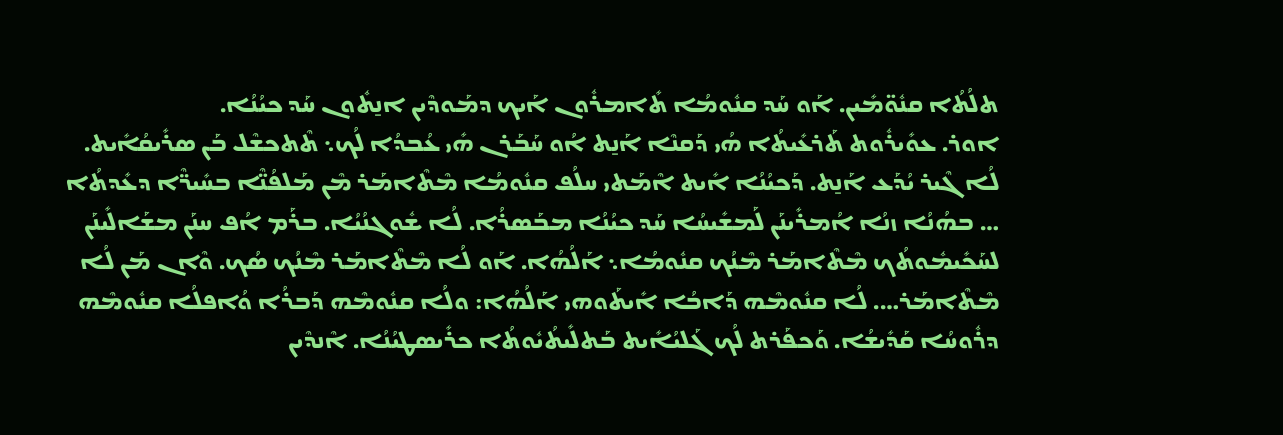ܬܠܳܬܳܐ ܩܢܽܘ̈ܡܺܝܢ. ܐܰܘ ܚܰܕ ܩܢܽܘܡܳܐ ܬܺܐܡܪܽܘܢ ܐܰܝܟ ܕܡܰܘܕܶܝܢ ܐܢ̱ܬܽܘܢ ܚܰܕ ܟܝܳܢܳܐ.
ܐܘܪ. ܥܘܺܝܪܽܘܬ ܬܰܪܥܺܝܬܳܐ ܗܳܝ ܕܰܩܢܶܐ ܐܰܢ̱ܬ ܐܳܘ ܚܰܒܰܪܢ ܗܺܝ ܥܳܒܕܳܐ ܠܳܟ܆ ܬܶܬܟܫܶܠ ܒܰܢ ܣܪܺܝܩܳܐܺܝܬ. ܠܳܐ ܓܶܝܪ ܝܳܕܰܥ ܐܰܢ̱ܬ. ܕܰܟܝܳܢܳܐ ܐܺܝܬ ܐܶܡܰܬܝ ܚܠܳܦ ܩܢܽܘܡܳܐ ܡܶܬܶܐܡܰܪ ܡܶܢ ܡܰܠܦܳܢ̈ܶܐ ܒܚܺܝܪ̈ܶܐ ܕܥܺܕܬܳܐ … ܒܗܳܢܳܐ ܙܢܳܐ ܐܳܡܪܺܝܢܰܢ ܠܰܡܫܺܝܚܳܐ ܚܰܕ ܟܝܳܢܳܐ ܡܒܰܣܪܳܐ. ܠܳܐ ܫܽܘܓܢܳܝܳܐ. ܒܪܰܡ ܐܳܦ ܚܢܰܢ ܡܫܰܐܠܺܝܢܰܢ ܠܚܰܟܺܝܡܽܘܬܳܟ ܡܶܬܶܐܡܰܪ ܡܶܢܳܟ ܩܢܽܘܡܳܐ܆ ܐܰܠܳܗܳܐ. ܐܰܘ ܠܳܐ ܡܶܬܶܐܡܰܪ ܡܶܢܳܟ ܣܳܟ. ܘܶܐܢ ܡܰܢ ܠܳܐ ܡܶܬܶܐܡܰܪ…. ܠܳܐ ܩܢܽܘܡܶܗ ܕܰܐܒܳܐ ܐܺܝܬܰܘܗܝ ܐܰܠܳܗܳܐ: ܘܠܳܐ ܩܢܽܘܡܶܗ ܕܰܒܪܳܐ ܘܳܐܦܠܳܐ ܩܢܽܘܡܶܗ ܕܪܽܘܚܳܐ ܩܰܕܺܝܫܳܐ. ܘܰܟܦܰܪܬ ܠܳܟ ܓܰܠܝܳܐܺܝܬ ܒܰܬܠܺܝܬܳܝܽܘܬܳܐ ܟܪܺܝܣܛܝܳܢܳܐ. ܐܶܢܕܶܝܢ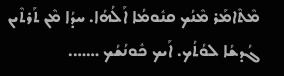ܡܶܬܶܐܡܰܪ ܡܶܢܳܟ ܩܢܽܘܡܳܐ ܐܰܠܳܗܳܐ. ܚܕܳܐ ܡܶܢ ܬܰܪܬܶܝܢ ܓܳܕܫܳܐ ܠܘܳܬܳܟ. ܐܰܝܟ ܟܽܘܢܳܫܳܟ …….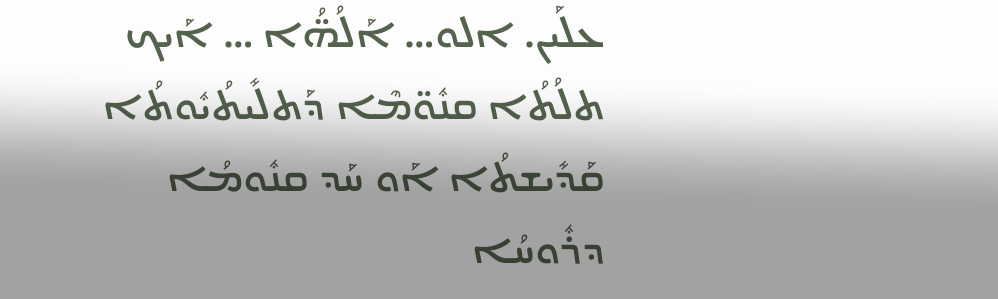ܥܠܰܝܢ. ܐܠܘ… ܐܰܠܳܗ̈ܳܐ … ܐܰܝܟ ܬܠܳܬܳܐ ܩܢܽܘ̈ܡܶܐ ܕܰܬܠܺܝܬܳܝܽܘܬܳܐ ܩܰܕܺܝܫܬܳܐ ܐܰܘ ܚܰܕ ܩܢܽܘܡܳܐ ܕܪܽܘܚܳܐ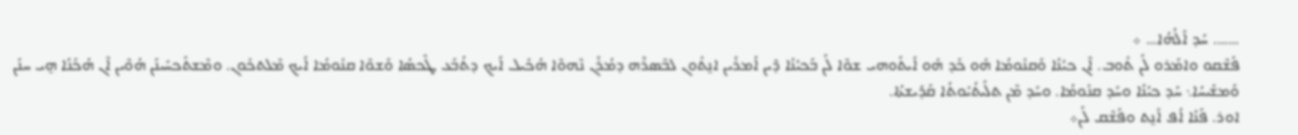……. ܚܰܕ ܐܰܠܳܗܳܐ… ܀
ܦܰܫܶܩܘ ܘܐܡܰܪܘ ܠܰܢ ܬܽܘܒ. ܐܶܢ ܟܝܳܢܳܐ ܘܰܩܢܽܘܡܳܐ ܗܽܘ ܟܰܕ ܗܽܘ ܐܺܝܬܰܘܗܝ ܫܘܶܐ ܠܰܢ ܒܰܟܝܳܢܳܐ ܕܶܝܢ ܐܳܡܪܺܝܢ ܐܢ̱ܬܽܘܢ ܠܒܶܣܪܶܗ ܕܡܳܪܰܢ ܢܶܗܘܶܐ ܗܳܟܺܝܠ ܐܰܝܟ ܕܬܳܒܰܥ ܛܶܟܣܳܐ ܘܰܫܘܶܐ ܩܢܽܘܡܳܐ ܐܰܝܟ ܡܶܠܬܟܽܘܢ. ܘܡܶܫܬܰܟܚܺܝܢܰܢ ܗܳܘܶܝܢ ܐܶܢ ܗܳܟܰܢܳܐ ܗ̱ܝ ܚܢܰܢ ܘܰܡܫܺܝܚܳܐ܆ ܚܰܕ ܟܝܳܢܳܐ ܘܚܰܕ ܩܢܽܘܡܳܐ. ܘܚܰܕ ܡܶܢ ܬܠܺܝܬܳܝܽܘܬܳܐ ܩܰܕܺܝܫܬܳܐ.
ܐܘܪ. ܦܰܢܳܐ ܐܳܦ ܐܰܢ̱ܬ ܘܦܰܫܶܩ ܠܰܢ܀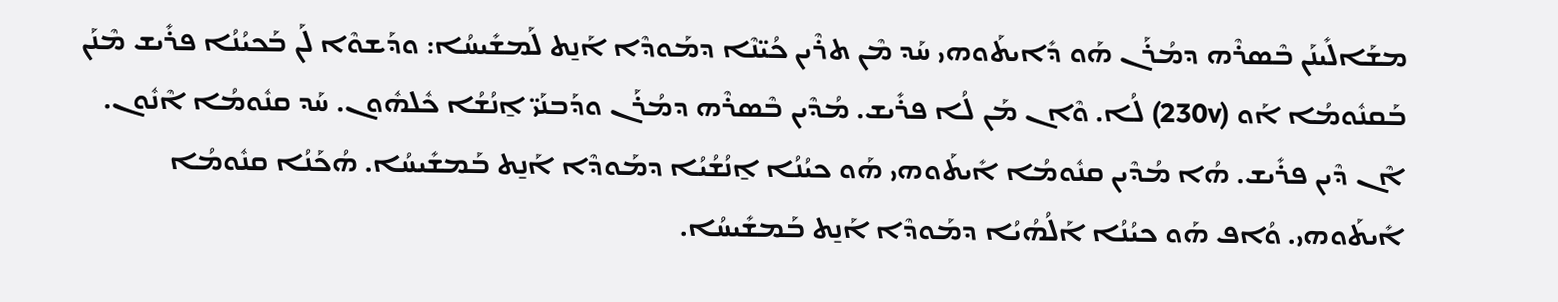ܡܫܰܐܠܺܝܢܰܢ ܒܶܣܪܶܗ ܕܡܳܪܰܢ ܗܰܘ ܕܺܐܝܬܰܘܗܝ ܚܰܕ ܡܶܢ ܬܪܶܝܢ ܟܳܝ̈ܢܶܐ ܕܡܰܘܕܶܐ ܐܰܢ̱ܬ ܠܰܡܫܺܝܚܳܐ: ܘܕܰܫܘܶܐ ܠܰܢ ܒܰܟܝܳܢܳܐ ܦܪܺܝܫ ܡܶܢܰܢ ܒܰܩܢܽܘܡܳܐ ܐܰܘ (230v) ܠܳܐ. ܘܶܐܢ ܡܰܢ ܠܳܐ ܦܪܺܝܫ. ܡܳܕܶܝܢ ܒܶܣܪܶܗ ܕܡܳܪܰܢ ܘܕܰܒܢܰܝ̈ ܐ̱ܢܳܫܳܐ ܟܽܠܗܽܘܢ. ܚܰܕ ܩܢܽܘܡܳܐ ܐܶܢܽܘܢ. ܐܶܢ ܕܶܝܢ ܦܪܺܝܫ. ܗܳܐ ܡܳܕܶܝܢ ܩܢܽܘܡܳܐ ܐܺܝܬܰܘܗܝ ܗܰܘ ܟܝܳܢܳܐ ܐ̱ܢܳܫܳܝܳܐ ܕܡܰܘܕܶܐ ܐܰܢ̱ܬ ܒܰܡܫܺܝܚܳܐ. ܗܳܟܰܢܳܐ ܩܢܽܘܡܳܐ ܐܺܝܬܰܘܗܝ. ܘܳܐܦ ܗܰܘ ܟܝܳܢܳܐ ܐܰܠܳܗܳܝܳܐ ܕܡܰܘܕܶܐ ܐܰܢ̱ܬ ܒܰܡܫܺܝܚܳܐ.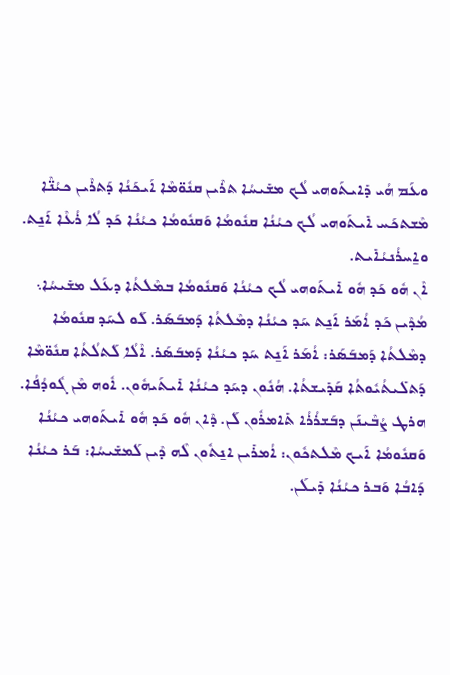ܘܥܰܡ ܗܳܝ ܕܺܐܝܬܰܘܗܝ ܠܳܟ ܡܫܺܝܚܳܐ ܬܪܶܝܢ ܩܢܽܘ̈ܡܶܐ ܐܰܝܟܰܢܳܐ ܕܰܬܪܶܝܢ ܟܝܳܢ̈ܶܐ ܡܶܫܬܟܰܚ ܐܺܝܬܰܘܗܝ ܠܳܟ ܟܝܳܢܳܐ ܩܢܽܘܡܳܐ ܘܰܩܢܽܘܡܳܐ ܟܝܳܢܳܐ ܟܰܕ ܠܳܐ ܪܳܥܶܐ ܐܰܢ̱ܬ.
ܘܐ̱ܚܪܳܢܝܳܐܺܝܬ.
ܐܶܢ ܗܽܘ ܟܰܕ ܗܽܘ ܐܺܝܬܰܘܗܝ ܠܳܟ ܟܝܳܢܳܐ ܘܰܩܢܽܘܡܳܐ ܒܡܶܠܬܳܐ ܕܥܰܠ ܡܫܺܝܚܳܐ܆ ܡܳܕܶܝܢ ܟܰܕ ܐܳܡܰܪ ܐܰܢ̱ܬ ܚܰܕ ܟܝܳܢܳܐ ܕܡܶܠܬܳܐ ܕܰܡܒܰܣܰܪ. ܠܰܘ ܠܚܰܕ ܩܢܽܘܡܳܐ ܕܡܶܠܬܳܐ ܕܰܡܒܰܣܰܪ: ܐܳܡܰܪ ܐܰܢ̱ܬ ܚܰܕ ܟܝܳܢܳܐ ܕܰܡܒܰܣܰܪ. ܐܶܠܳܐ ܠܰܬܠܳܬܳܐ ܩܢܽܘ̈ܡܶܐ ܕܰܬܠܺܝܬܳܝܽܘܬܳܐ ܩܰܕܺܝܫܬܳܐ. ܗܳܢܽܘܢ ܕܚܰܕ ܟܝܳܢܳܐ ܐܺܝܬܰܝܗܽܘܢ. ܐܽܘܗ ܡܶܢ ܓܽܘܕܳܦܳܐ. ܗܪܛ ܨܳܒܶܝܢܰܢ ܕܒܰܫܪܳܪܳܐ ܬܺܐܡܪܽܘܢ ܠܰܢ. ܕܶܐܢ ܗܽܘ ܟܰܕ ܗܽܘ ܐܺܝܬܰܘܗܝ ܟܝܳܢܳܐ ܘܰܩܢܽܘܡܳܐ ܐܰܝܟ ܡܶܠܬܟܽܘܢ: ܐܳܡܪܺܝܢ ܐܢ̱ܬܽܘܢ ܠܶܗ ܕܶܝܢ ܠܰܡܫܺܝܚܳܐ: ܒܰܪ ܟܝܳܢܳܐ ܕܰܐܒܳܐ ܘܰܒܪ ܟܝܳܢܳܐ ܕܺܝܠܰܢ.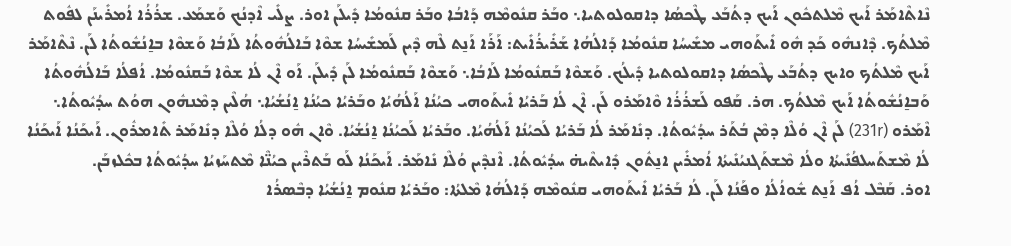ܢܶܐܬܶܐܡܰܪ ܐܰܝܟ ܡܶܠܬܟܽܘܢ ܐܰܝܟ ܕܬܳܒܰܥ ܛܶܟܣܳܐ ܕܐܩܘܠܘܬܝܐ܆ ܘܒܰܪ ܩܢܽܘܡܶܗ ܕܰܐܒܳܐ ܘܒܰܪ ܩܢܽܘܡܳܐ ܕܺܝܠܰܢ ܐܘܪ. ܨܠܺܝ ܐܶܕܢܳܟ ܘܰܫܡܰܥ. ܫܪܳܪܳܐ ܐܳܡܪܺܝܢܰܢ ܠܦܽܘܬ ܡܶܠܬܳܟ. ܕܶܐܢܗܽܘ ܟܰܕ ܗܽܘ ܐܺܝܬܰܘܗܝ ܡܫܺܝܚܳܐ ܩܢܽܘܡܳܐ ܕܰܐܠܳܗܳܐ ܫܰܪܺܝܪܳܐܺܝܬ: ܐܰܪܰܐ ܐܰܢ̱ܬ ܠܶܗ ܕܶܝܢ ܠܰܡܫܺܝܚܳܐ ܫܘܶܐ ܒܰܐܠܳܗܽܘܬܳܐ ܠܰܐܒܳܐ ܘܰܫܘܶܐ ܒܐ̱ܢܳܫܽܘܬܳܐ ܠܰܢ. ܢܶܬܶܐܡܰܪ ܐܰܝܟ ܡܶܠܬܳܟ ܘܐܝܟ ܕܬܳܒܰܥ ܛܶܟܣܳܐ ܕܐܩܘܠܘܬܝܐ ܕܺܝܠܳܟ. ܘܰܫܘܶܐ ܒܰܩܢܽܘܡܳܐ ܠܰܐܒܳܐ܆ ܘܰܫܘܶܐ ܒܰܩܢܽܘܡܳܐ ܠܰܢ ܕܺܝܠܰܢ. ܐܰܘ ܐܶܢ ܠܳܐ ܫܘܶܐ ܒܰܩܢܽܘܡܳܐ. ܐܳܦܠܳܐ ܒܰܐܠܳܗܽܘܬܳܐ ܘܰܒܐ̱ܢܳܫܽܘܬܳܐ ܐܰܝܟ ܡܶܠܬܳܟ. ܗܪ. ܩܰܦܘ ܠܰܫܪܳܪܳܐ ܘܶܐܡܰܪܘ ܠܰܢ. ܐܶܢ ܠܳܐ ܒܰܪܝܳܐ ܐܺܝܬܰܘܗܝ ܟܝܳܢܳܐ ܐܰܠܳܗܳܝܳܐ ܘܒܰܪܝܳܐ ܟܝܳܢܳܐ ܐ̱ܢܳܫܳܝܳܐ܆ ܗܳܠܶܝܢ ܕܡܶܢܗܽܘܢ ܗܘܳܬ ܚܕܳܝܽܘܬܳܐ܆ ܐܶܡܰܪܘ (231r) ܠܰܢ ܐܶܢ ܘܳܠܶܐ ܕܡܶܢ ܒܳܬܰܪ ܚܕܳܝܽܘܬܳܐ. ܕܢܺܐܡܰܪ ܠܳܐ ܒܰܪܝܳܐ ܠܰܟܝܳܢܳܐ ܐܰܠܳܗܳܝܳܐ. ܘܒܰܪܝܳܐ ܠܰܟܝܳܢܳܐ ܐ̱ܢܳܫܳܝܳܐ. ܘܶܐܢ ܗܽܘ ܕܠܳܐ ܘܳܠܶܐ ܕܢܺܐܡܰܪ ܬܺܐܡܪܽܘܢ. ܐܰܝܟܰܢܳܐ ܐܰܝܟܰܢܳܐ ܠܳܐ ܡܶܫܬܰܚܠܦܳܢܺܝܬܳܐ ܘܠܳܐ ܡܶܫܬܰܓܢܝܳܢܺܝܬܳܐ ܐܳܡܪܺܝܢ ܐܢ̱ܬܽܘܢ ܕܺܐܝܬܶܝܗ̇ ܚܕܳܝܽܘܬܳܐ. ܐܶܢܕܶܝܢ ܘܳܠܶܐ ܢܺܐܡܰܪ. ܐܰܝܟܰܢܳܐ ܠܰܘ ܒܰܬܪܶܝܢ ܟܝܳܢ̈ܶܐ ܡܶܬܚܰܙܝܳܐ ܚܕܳܝܽܘܬܳܐ ܒܟܽܠܙܒܰܢ.
ܐܘܪ. ܩܰܒܶܠ ܐܳܦ ܐܰܢ̱ܬ ܫܽܘܐܳܠܳܐ ܘܦܰܢܳܐ ܠܰܢ. ܠܳܐ ܒܰܪܝܳܐ ܐܺܝܬܰܘܗܝ ܩܢܽܘܡܶܗ ܕܰܐܠܳܗܳܐ ܡܶܠܬܳܐ: ܘܒܰܪܝܳܐ ܩܢܽܘܡ ܐ̱ܢܳܫܳܝܳܐ ܕܒܶܣܪܳܐ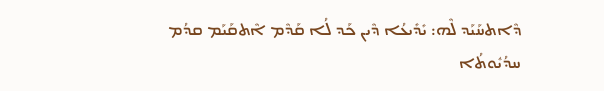ܕܶܐܬܚܰܝܰܕ ܠܶܗ: ܝܺܕܺܝܥܳܐ ܕܶܝܢ ܟܰܕ ܠܳܐ ܩܰܕܶܡ ܐܶܬܩܰܝܰܡ ܩܕܳܡ ܚܕܳܝܽܘܬܳܐ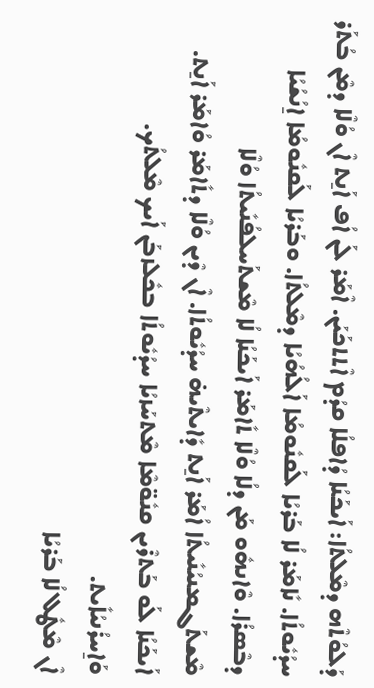ܕܰܠܘܳܬܶܗ ܕܡܶܠܬܳܐ: ܐܰܝܟܰܢܳܐ ܕܳܐܦܠܳܐ ܩܕܳܡ ܐܶܬܬܟܰܝܰܢ. ܐܶܡܰܪ ܠܰܢ ܐܳܦ ܐܰܢ̱ܬ ܐܶܢ ܘܳܠܶܐ ܕܡܶܢ ܒܳܬܰܪ ܚܕܳܝܽܘܬܳܐ. ܢܺܐܡܰܪ ܠܳܐ ܒܰܪܝܳܐ ܠܰܩܢܽܘܡܳܐ ܐܰܠܳܗܳܝܳܐ ܕܡܶܠܬܳܐ. ܘܒܰܪܝܳܐ ܠܰܩܢܽܘܡܳܐ ܐ̱ܢܳܫܳܝܳܐ ܕܒܶܣܪܳܐ. ܘܶܐܢܗܽܘ ܡܰܢ ܕܠܳܐ ܘܳܠܶܐ ܬܺܐܡܰܪ ܐܰܝܟܰܢܳܐ ܠܳܐ ܡܶܫܬܰܚܠܦܳܢܺܝܬܳܐ ܘܳܠܶܐ ܡܶܫܬܰܓܡܢܝܳܢܺܝܬܳܐ ܐܳܡܰܪ ܐܰܢ̱ܬ ܕܺܐܝܬܶܝܗ̇ ܚܕܳܝܽܘܬܳܐ. ܐܶܢ ܕܶܝܢ ܘܳܠܶܐ ܕܬܺܐܡܰܪ ܘܳܐܡܰܪ ܐܰܢ̱ܬ. ܐܰܝܟܰܢܳܐ ܠܰܘ ܒܰܬܪܶܝܢ ܩܢܽܘ̈ܡܶܐ ܡܶܬܚܰܙܝܳܐ ܚܕܳܝܽܘܬܳܐ ܒܟܽܠܙܒܰܢ ܐܰܝܟ ܡܶܠܬܳܟ.
ܘܰܐ̱ܚܪܳܢܝܳܐܺܝܬ.
ܐܶܢ ܡܶܛܽܠ ܠܳܐ ܒܰܪܝܳܐ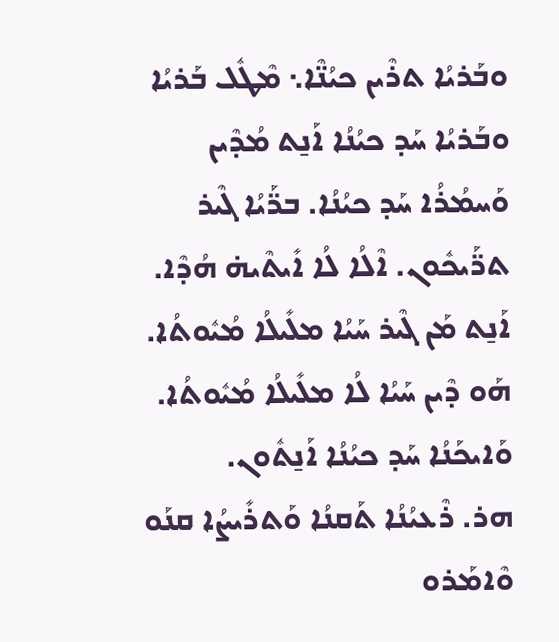ܘܒܰܪܝܳܐ ܬܪܶܝܢ ܟܝܳܢ̈ܶܐ܆ ܡܶܛܽܠ ܒܰܪܝܳܐ ܘܒܰܪܝܳܐ ܚܰܕ ܟܝܳܢܳܐ ܐܰܢ̱ܬ ܡܳܕܶܝܢ ܘܰܚܡܳܪܳܐ ܚܰܕ ܟܝܳܢܳܐ. ܒܪ̈ܰܝܳܐ ܓܶܝܪ ܬܪ̈ܰܝܟܽܘܢ. ܐܶܠܳܐ ܠܳܐ ܐܺܝܬܶܝܗ̇ ܗܳܕܶܐ. ܐܰܢ̱ܬ ܡܰܢ ܓܶܝܪ ܚܰܝܳܐ ܡܠܺܝܠܳܐ ܡܳܝܽܘܬܳܐ. ܗܰܘ ܕܶܝܢ ܚܰܝܳܐ ܠܳܐ ܡܠܺܝܠܳܐ ܡܳܝܽܘܬܳܐ. ܘܰܐܝܟܰܢܳܐ ܚܰܕ ܟܝܳܢܳܐ ܐܰܢ̱ܬܽܘܢ.
ܗܪ. ܪܶܥܝܳܢܳܐ ܬܰܩܢܳܐ ܘܰܬܪܺܝܨܳܐ ܩܢܰܘ ܘܶܐܡܰܪܘ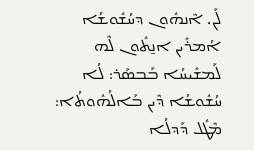ܠܰܢ. ܐܶܢܗܽܘܢ ܕܚܳܫܽܘܫܳܐ ܐܳܡܪܺܝܢ ܐܢ̱ܬܽܘܢ ܠܶܗ ܠܰܡܫܺܝܚܳܐ ܒܰܒܣܰܪ: ܠܳܐ ܚܳܫܽܘܫܳܐ ܕܶܝܢ ܒܰܐܠܳܗܽܘܬܳܐ: ܡܶܛܽܠ ܕܰܕܠܳܐ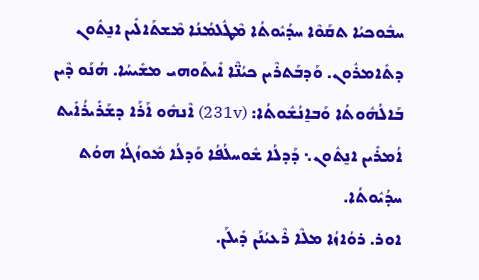ܚܒܽܘܟܝܳܐ ܬܩܰܘܶܐ ܚܕܳܝܽܘܬܳܐ ܡܶܛܽܠܡܳܢܳܐ ܡܶܫܬܰܐܠܺܝܢ ܐܢ̱ܬܽܘܢ ܕܬܺܐܡܪܽܘܢ. ܘܰܕܒܰܬܪܶܝܢ ܟܝܳܢ̈ܶܐ ܐܺܝܬܰܘܗܝ ܡܫܺܝܚܳܐ. ܗܳܢܰܘ ܕܶܝܢ ܒܰܐܠܳܗܽܘܬܳܐ ܘܰܒܐ̱ܢܳܫܽܘܬܳܐ: (231v) ܐܶܢܗܽܘ ܐܰܪܰܐ ܕܫܰܪܺܝܪܳܐܺܝܬ ܐܳܡܪܺܝܢ ܐܢ̱ܬܽܘܢ܆ ܕܰܕܠܳܐ ܫܽܘܚܠܳܦܳܐ ܘܰܕܠܳܐ ܡܽܘܙܳܓܳܐ ܗܘܳܬ ܚܕܳܝܽܘܬܳܐ.
ܐܘܪ. ܪܘܳܐܙܳܐ ܡܠܶܐ ܪܶܥܝܳܢܰܢ ܕܺܝܠܰܢ.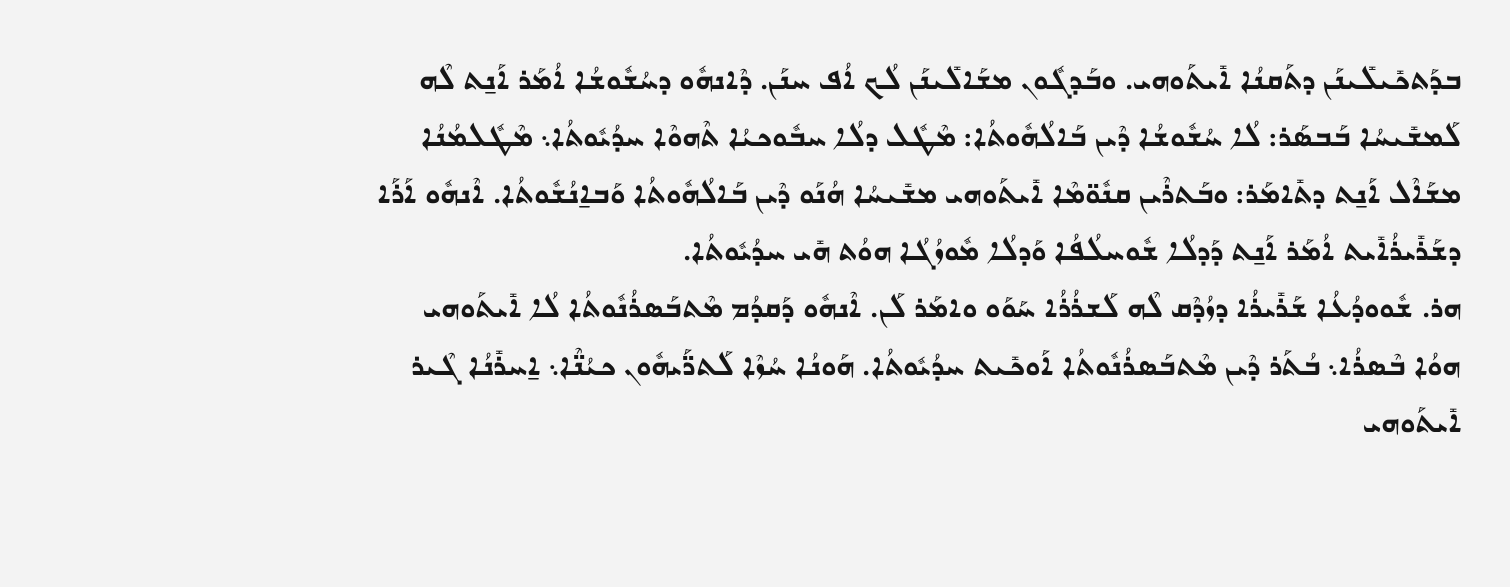ܒܕܰܬܟܺܝܠܺܝܢܰܢ ܕܬܰܩܢܳܐ ܐܺܝܬܰܘܗܝ. ܘܒܰܕܓܽܘܢ ܡܫܰܐܠܺܝܢܰܢ ܠܳܟ ܐܳܦ ܚܢܰܢ. ܕܶܐܢܗܽܘ ܕܚܳܫܽܘܫܳܐ ܐܳܡܰܪ ܐܰܢ̱ܬ ܠܶܗ ܠܰܡܫܺܝܚܳܐ ܒܰܒܣܰܪ: ܠܳܐ ܚܳܫܽܘܫܳܐ ܕܶܝܢ ܒܰܐܠܳܗܽܘܬܳܐ: ܡܶܛܽܠ ܕܠܳܐ ܚܒܽܘܟܝܳܐ ܬܶܗܘܶܐ ܚܕܳܝܽܘܬܳܐ܆ ܡܶܛܽܠܡܳܢܳܐ ܡܫܰܐܶܠ ܐܰܢ̱ܬ ܕܬܺܐܡܰܪ: ܘܒܰܬܪܶܝܢ ܩܢܽܘ̈ܡܶܐ ܐܺܝܬܰܘܗܝ ܡܫܺܝܚܳܐ ܗܳܢܰܘ ܕܶܝܢ ܒܰܐܠܳܗܽܘܬܳܐ ܘܰܒܐ̱ܢܳܫܽܘܬܳܐ. ܐܶܢܗܽܘ ܐܰܪܰܐ ܕܫܰܪܺܝܪܳܐܺܝܬ ܐܳܡܰܪ ܐܰܢ̱ܬ ܕܰܕܠܳܐ ܫܽܘܚܠܳܦܳܐ ܘܰܕܠܳܐ ܡܽܘܙܳܓܳܐ ܗܘܳܬ ܗܺܝ ܚܕܳܝܽܘܬܳܐ.
ܗܪ. ܫܽܘܘܕܳܥܳܐ ܫܰܪܺܝܪܳܐ ܕܙܳܕܶܩ ܠܶܗ ܠܰܫܪܳܪܳܐ ܚܰܘܰܘ ܘܐܡܰܪ ܠܰܢ. ܐܶܢܗܽܘ ܕܰܩܕܳܡ ܡܶܬܒܰܣܪܳܢܽܘܬܳܐ ܠܳܐ ܐܺܝܬܰܘܗܝ ܗܘܳܐ ܒܶܣܪܳܐ܆ ܒܳܬܰܪ ܕܶܝܢ ܡܶܬܒܰܣܪܳܢܽܘܬܳܐ ܐܰܘܟܺܝܬ ܚܕܳܝܽܘܬܳܐ. ܗܰܘܢܳܐ ܚܳܙܶܐ ܠܰܬܪ̈ܰܝܗܽܘܢ ܟܝܳܢ̈ܶܐ܆ ܐ̱ܚܪܺܢܳܐ ܓܶܝܪ ܐܺܝܬܰܘܗܝ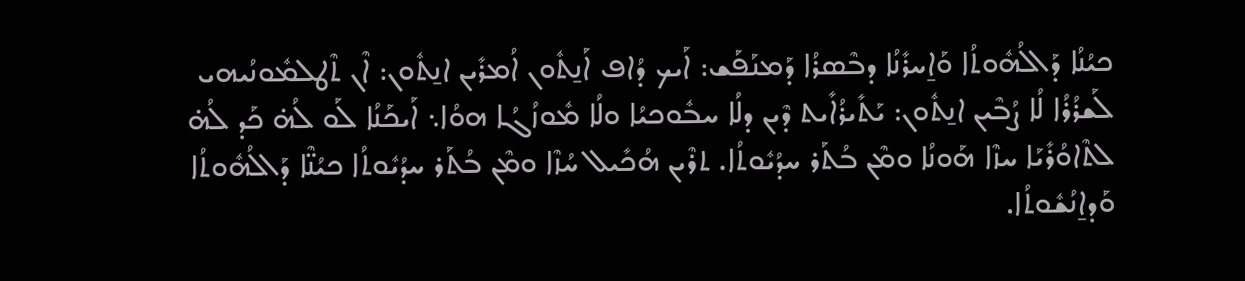ܟܝܳܢܳܐ ܕܰܐܠܳܗܽܘܬܳܐ ܘܰܐ̱ܚܪܺܢܳܐ ܕܒܶܣܪܳܐ ܕܰܡܢܰܦܰܫ: ܐܰܝܟ ܕܳܐܦ ܐܰܢ̱ܬܽܘܢ ܐܳܡܪܺܝܢ ܐܢ̱ܬܽܘܢ: ܐܶܢ ܬܶܛܠܡܽܘܢܳܝܗܝ ܠܰܫܪܳܪܳܐ ܠܳܐ ܨܳܒܶܝܢ ܐܢ̱ܬܽܘܢ: ܝܰܬܺܝܪܳܐܺܝܬ ܕܶܝܢ ܕܠܳܐ ܚܒܽܘܟܝܳܐ ܘܠܳܐ ܡܽܘܙܳܓܳܐ ܗܘܳܐ܆ ܐܰܝܟܰܢܳܐ ܠܰܘ ܠܳܗ̇ ܟܰܕ ܠܳܗ̇ ܠܬܶܐܘܳܪܺܝܰܐ ܚܙܶܐ ܗܰܘܢܳܐ ܘܡܶܢ ܒܳܬܰܪ ܚܕܳܝܽܘܬܳܐ. ܬܪܶܝܢ ܗܳܟܺܝܠ ܚܳܙܶܐ ܘܡܶܢ ܒܳܬܰܪ ܚܕܳܝܽܘܬܳܐ ܟܝܳܢ̈ܶܐ ܕܰܐܠܳܗܽܘܬܳܐ ܘܰܕܐ̱ܢܳܫܽܘܬܳܐ.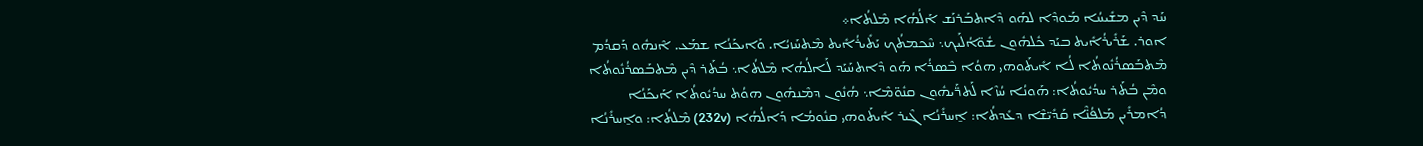ܚܰܕ ܕܶܝܢ ܡܫܺܝܚܳܐ ܡܰܘܕܶܐ ܠܗܰܘ ܕܶܐܬܒܰܪܢܰܫ ܐܰܠܳܗܳܐ ܡܶܠܬܳܐ܀
ܐܘܪ. ܫܰܪܺܝܪܳܐܺܝܬ ܒܝܰܕ ܟܽܠܗܽܘܢ ܫܽܘ̈ܐܳܠܰܝܟ܆ ܚܶܟܡܬܳܟ ܝܰܬܺܝܪܳܐܺܝܬ ܡܶܬܚܰܙܝܳܐ. ܘܰܐܝܟܰܢܳܐ ܫܡܰܥ. ܐܶܢܗܽܘ ܕܰܩܕܳܡ ܡܶܬܒܰܣܪܳܢܽܘܬܳܐ ܠܳܐ ܐܺܝܬܰܘܗܝ ܗܘܳܐ ܒܶܣܪܳܐ ܗܰܘ ܕܶܐܬܚܰܝܰܕ ܠܰܐܠܳܗܳܐ ܡܶܠܬܳܐ܆ ܒܳܬܰܪ ܕܶܝܢ ܡܶܬܒܰܣܪܳܢܽܘܬܳܐ ܘܡܶܢ ܒܳܬܰܪ ܚܕܳܝܽܘܬܳܐ: ܗܰܘܢܳܐ ܚܳܙܶܐ ܠܰܬܪ̈ܰܝܗܽܘܢ ܩܢܽܘ̈ܡܶܐ܆ ܗܳܢܽܘܢ ܕܡܶܢܗܽܘܢ ܗܘܳܬ ܚܕܳܝܽܘܬܳܐ ܐܰܝܟܰܢܳܐ ܕܳܐܡܪܺܝܢ ܡܰܠܦܳܢ̈ܶܐ ܩܰܕܺܝ̈ܫܶܐ ܕܥܺܕܬܳܐ: ܐ̱ܚܪܺܢܳܐ ܓܶܝܪ ܐܺܝܬܰܘܗܝ ܩܢܽܘܡܳܐ ܕܰܐܠܳܗܳܐ (232v) ܡܶܠܬܳܐ: ܘܐ̱ܚܪܺܢܳܐ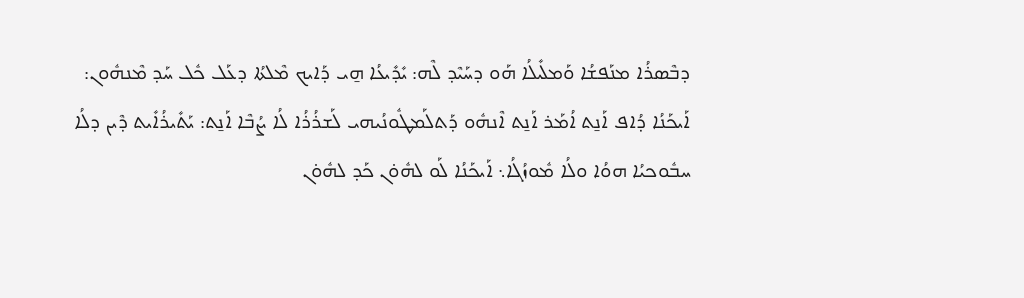ܕܒܶܣܪܳܐ ܡܢܰܦܫܳܐ ܘܰܡܠܺܝܠܳܐ ܗܰܘ ܕܚܰܝܶܕ ܠܶܗ: ܝܺܕܺܝܥܳܐ ܗ̱ܝ ܕܰܐܝܟ ܡܶܠܬܳܐ ܕܥܰܠ ܟܽܠ ܚܰܕ ܡܶܢܗܽܘܢ: ܐܰܝܟܰܢܳܐ ܕܳܐܦ ܐܰܢ̱ܬ ܐܳܡܰܪ ܐܰܢ̱ܬ ܐܶܢܗܽܘ ܕܰܬܠܰܡܛܽܘܢܳܝܗܝ ܠܰܫܪܳܪܳܐ ܠܳܐ ܨܳܒܶܐ ܐܰܢ̱ܬ: ܝܰܬܺܝܪܳܐܺܝܬ ܕܶܝܢ ܕܠܳܐ ܚܒܽܘܟܝܳܐ ܗܘܳܐ ܘܠܳܐ ܡܽܘܙܳܓܳܐ܆ ܐܰܝܟܰܢܳܐ ܠܰܘ ܠܗܽܘ̇ܢ ܟܰܕ ܠܗܽܘ̇ܢ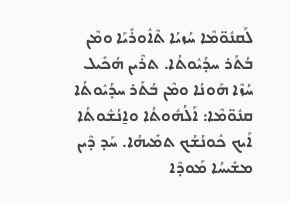ܠܰܩܢܽܘ̈ܡܶܐ ܚܳܙܝܳܐ ܬܶܐܽܘܪܺܝܰܐ ܘܡܶܢ ܒܳܬܰܪ ܚܕܳܝܽܘܬܳܐ. ܬܪܶܝܢ ܗܳܟܺܝܠ ܚܳܙܶܐ ܗܰܘܢܳܐ ܘܡܶܢ ܒܳܬܰܪ ܚܕܳܝܽܘܬܳܐ ܩܢܽܘ̈ܡܶܐ: ܐܰܠܳܗܽܘܬܳܐ ܘܐ̱ܢܳܫܽܘܬܳܐ ܐܰܝܟ ܟܽܘܢܳܫܳܟ ܬܡܺܝܗܳܐ. ܚܰܕ ܕܶܝܢ ܡܫܺܝܚܳܐ ܡܰܘܕܶܐ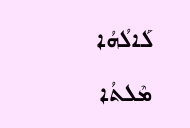ܠܰܐܠܳܗܳܐ ܡܶܠܬܳܐ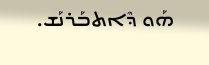ܗܰܘ ܕܶܐܬܒܰܪܢܰܫ.